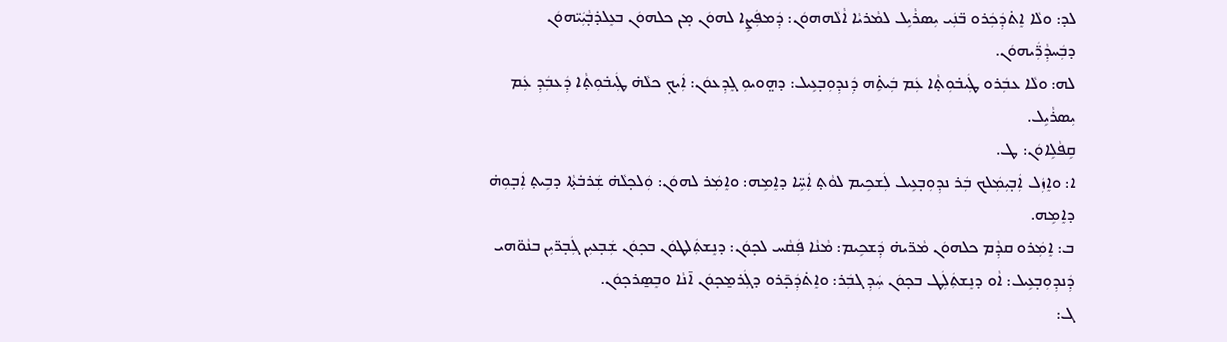ܠܕ: ܘܠܵܐ ܐܸܬ̇ܕܲܟܲܪܘ ܒ̈ܢܲܝ ܝܼܣܪܵܝܹܠ ܠܡܵܪܝܵܐ ܐܵܠܵܗܗܘܿܢ: ܕܲܡܦܲܨܹܐ ܠܗܘܿܢ ܡ̣ܢ ܟܠܗܘܿܢ ܒܥܸܠܕ̇ܒ̣ܵܝܲܝ̈ܗܘܿܢ ܕܒܲܚܕܼܵܪ̈ܲܝܗܘܿܢ.
ܠܗ: ܘܠܵܐ ܥܒܲܪܘ ܛܲܝܒ̇ܘܼܬ̣ܵܐ ܥܲܡ ܒܲܝܬܹ̇ܗ ܕܲܢܕܼܘܼܒ̣ܥܹܝܠ: ܕܗ̤ܘܝܘܼ ܓܸܕܼܥܘܿܢ: ܐܲܝܟ̣ ܟܠܵܗ̇ ܛܲܝܒ̇ܘܼܬ̣ܵܐ ܕܲܥܒܲܕܼ ܥܲܡ ܝܼܣܪܵܝܹܠ.
ܩܹܦܵܠܹܐܘܿܢ: ܛ.
ܐ: ܘܐܸܙܲܠ ܐܲܒ̣ܝܼܡܲܠܟ ܒܲܪ ܢܕܼܘܼܒ̣ܥܹܝܠ ܠܲܫܟܹܝܡ ܠܘܵܬ̣ ܐܲܚܹ̈ܐ ܕܐܸܡܹܗ: ܘܐܸܡܲܪ ܠܗܘܿܢ: ܘܲܠܟ̣ܠܵܗ̇ ܫܲܪܒ̇ܬ̣ܵܐ ܕܒܹܝܬ̣ ܐܲܒ̣ܘܼܗ̇ ܕܐܸܡܹܗ.
ܒ: ܐܸܡܲܪܘ ܩܕܼܵܡ ܟܠܗܘܿܢ ܡܵܪ̈ܝܗ̇ ܕܲܫܟܹܝܡ: ܡܵܢܵܐ ܦܲܩܵܚ ܠܟ̣ܘܿܢ: ܕܢܸܫܬܲܠܛܘܿܢ ܒܟ̣ܘܿܢ ܫܲܒ̣ܥܝܼܢ ܓܲܒ̣ܪ̈ܝܼܢ ܒܢܵܘ̈ܗܝ ܕܲܢܕܼܘܼܒ̣ܥܹܝܠ: ܐܵܘ ܕܢܸܫܬܲܠܲܛ ܒܟ̣ܘܿܢ ܚܲܕܼ ܓܒܲܪ: ܘܐܸܬ̇ܕܲܟ̣̄ܪܘ ܕܓܲܪܡ̱ܟ̣ܘܿܢ ܐ̄ܢܵܐ ܘܒܸܣ̱ܪܟ̣ܘܿܢ.
ܓ: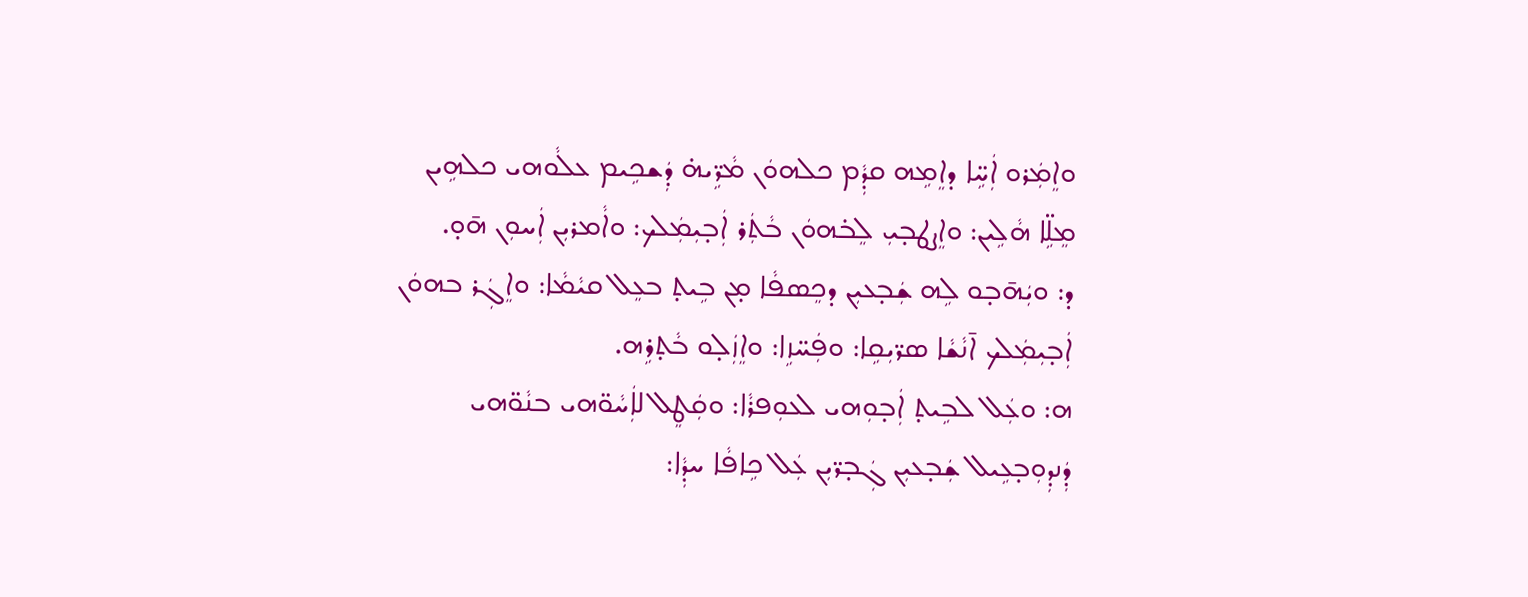ܘܐܸܡܲܪܘ ܐܲܚܹ̈ܐ ܕܐܸܡܹܗ ܩܕܼܵܡ ܟܠܗܘܿܢ ܡܵܪܹ̈ܝܗ̇ ܕܲܫܟܹܝܡ ܥܠܵܘܗܝ ܟܠܗܹܝܢ ܡܸܠܹ̈ܐ ܗܵܠܹܝܢ: ܘܐܸܨܛܒ̣ܝܼ ܠܸܒ̇ܗܘܿܢ ܒܵܬܲܪ ܐܲܒ̣ܝܼܡܲܠܟ: ܘܐܵܡܪܝܼܢ ܐܲܚܘܼܢ ܗ̄ܘ̣.
ܕ: ܘܝܲܗ̄ܒ̣ܘ ܠܹܗ ܫܲܒ̣ܥܝܼܢ ܕܟܸܣܦܵܐ ܡ̣ܢ ܒܹܝܬ̣ ܒܥܸܠ ܩܝܵܡܵܐ: ܘܐܸܓܲܪ ܒܗܘܿܢ ܐܲܒ̣ܝܼܡܲܠܟ ܐ̄ܢܵܫܵܐ ܣܪ̈ܝܼܩܹܐ: ܘܦܲܚ̈ܙܹܐ: ܘܐܸܙܲܠ̣ܘ ܒܵܬ̣ܪܹܗ.
ܗ: ܘܥܲܠ ܠܒܹܝܬ̣ ܐܲܒ̣ܘܼܗܝ ܠܥܘܼܦܪܵܐ: ܘܩܲܛܸܠ ܠܐܲܚܵܘ̈ܗܝ ܒܢܵܘ̈ܗܝ ܕܲܢܕܼܘܼܒ̣ܥܹܝܠ ܫܲܒ̣ܥܝܼܢ ܓܲܒ̣ܪ̈ܝܼܢ ܥܲܠ ܟܹܐܦܵܐ ܚܕܼܵܐ: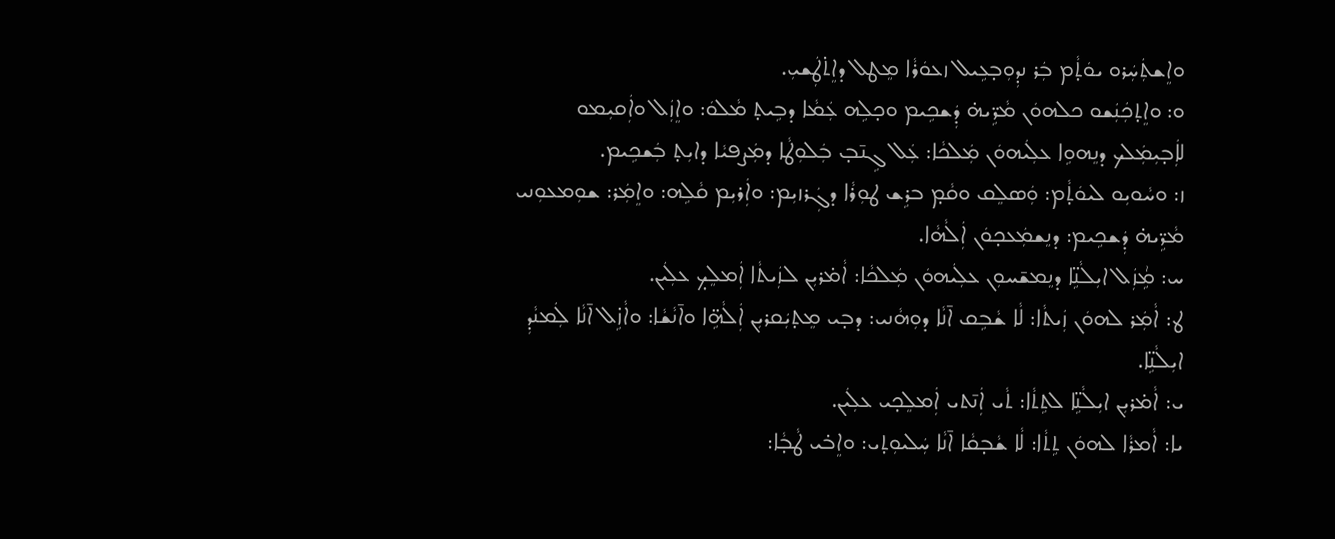ܘܐܸܫܬܲܚܲܪܘ ܝܘܿܬ̣ܵܡ ܒܲܪ ܢܕܼܘܼܒ̣ܥܹܝܠ ܙܥܘܿܪܵܐ ܡܸܛܠ ܕܐܸܬ̇ܛܲܫܝܼ.
ܘ: ܘܐܸܬ̣ܟܲܢܲܫܘ ܟܠܗܘܿܢ ܡܵܪܹ̈ܝܗ̇ ܕܲܫܟܹܝܡ ܘܟ̣ܠܹܗ ܥܲܡܵܐ ܕܒܹܝܬ̣ ܡܵܠܘܿ: ܘܐܸܙܲܠ ܘܐܲܩܝܼܡܘ ܠܐܲܒ̣ܝܼܡܲܠܟ ܕܢܸܗܘܹܐ ܥܠܲܝܗܘܿܢ ܡܲܠܟܵܐ: ܥܲܠ ܓܹܢ̄ܒ̣ ܒܲܠܘܼܛܵܐ ܕܡܲܨܦܝܵܐ ܕܐܝܼܬ̣ ܒܲܫܟܹܝܡ.
ܙ: ܘܚܵܘܝܼܘ ܠܝܘܿܬ̣ܵܡ: ܘܲܣܠܸܩ ܘܩܵܡ̣ ܒܪܹܫ ܛܘܼܪܵܐ ܕܓܲܪܙܝܼܡ: ܘܐܲܪܝܼܡ ܩܵܠܹܗ: ܘܐܸܡܲܪ: ܫܘܼܡܥܘܼܢܝ ܡܵܪܹ̈ܝܗ̇ ܕܲܫܟܹܝܡ: ܕܢܸܫܡܲܥܟ̣ܘܿܢ ܐܲܠܵܗܵܐ.
ܚ: ܡܑܹܙܲܠ ܐܝܼܠܵܢܹ̈ܐ ܕܢܸܡܫ̄ܚܘܼܢ ܥܠܲܝܗܘܿܢ ܡܲܠܟܵܐ: ܐܵܡ̇ܪܝܼܢ ܠܙܲܝܬܵܐ ܐܲܡܠܸܟ̣ ܥܠܲܝܢ.
ܛ: ܐܵܡܲܪ ܠܗܘܿܢ ܙܲܝܬܵܐ: ܠܵܐ ܫܵܒܹܩ ܐ̄ܢܵܐ ܕܘܼܗܵܢܝ: ܕܒ̣ܝ ܡܸܬ̣ܝܲܩܪܝܼܢ ܐܲܠܵܗܹ̈ܐ ܘܐ̄ܢܵܫܵܐ: ܘܐܵܙܹ̇ܠ ܐ̄ܢܵܐ ܠܲܡܢܵܕܼ ܐܝܼܠܵܢܹ̈ܐ.
ܝ: ܐܵܡ̇ܪܝܼܢ ܐܝܼܠܵܢܹ̈ܐ ܠܬܹܬܵܐ: ܬܵܝ ܐܲܢ̄ܬܝ ܐܲܡܠܸܟ̣ܝ ܥܠܲܝܢ.
ܝܐ: ܐܵܡܪܵܐ ܠܗܘܿܢ ܬܹܬܵܐ: ܠܵܐ ܫܵܒ̣ܩܵܐ ܐ̄ܢܵܐ ܚܲܠܝܘܼܬ̣ܝ: ܘܐܸܒ̇ܝ ܛܵܒ̣ܵܐ: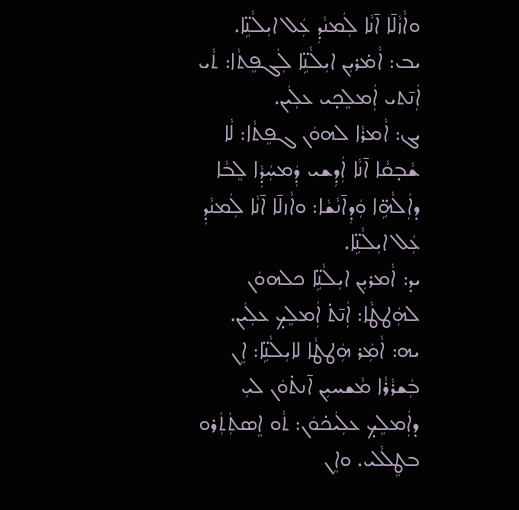ܘܐܵܙܵܠ̄ܐ ܐ̄ܢܵܐ ܠܲܡܢܵܕܼ ܥܲܠ ܐܝܼܠܵܢܹ̈ܐ.
ܝܒ: ܐܵܡ̇ܪܝܼܢ ܐܝܼܠܵܢܹ̈ܐ ܠܲܓܦܸܬܵܐ: ܬܵܝ ܐܲܢ̄ܬܝ ܐܲܡܠܸܟ̣ܝ ܥܠܲܝܢ.
ܝܓ: ܐܵܡܪܵܐ ܠܗܘܿܢ ܓܦܸܬܵܐ: ܠܵܐ ܫܵܒ̣ܩܵܐ ܐ̄ܢܵܐ ܐܲܕܼܫܝ ܕܲܡܚܲܕܼܵܐ ܠܸܒܵܐ ܕܐܲܠܵܗܹ̈ܐ ܘܲܕܼܐ̄ܢܵܫܵܐ: ܘܐܵܙܠ̄ܐ ܐ̄ܢܵܐ ܠܲܡܢܵܕܼ ܥܲܠ ܐܝܼܠܵܢܹ̈ܐ.
ܝܕ: ܐܵܡܪܝܼܢ ܐܝܼܠܵܢܹ̈ܐ ܟܠܗܘܿܢ ܠܗܲܛܛܵܐ: ܐܲܢ̄ܬ̇ ܐܲܡܠܸܟ̣ ܥܠܲܝܢ.
ܝܗ: ܐܵܡܲܪ ܗܲܛܛܵܐ ܠܐܝܼܠܵܢܹ̈ܐ: ܐܸܢ ܒܲܫܪܵܪܵܐ ܡܵܫܚܝܼܢ ܐ̄ܢܬ̇ܘܿܢ ܠܝܼ ܕܐܲܡܠܸܟ̣ ܥܠܲܝܟ̇ܘܿܢ: ܬܵܘ ܐܸܣܬܲܬܲܪܘ ܒܛܸܠܵܠܝ. ܘܐܸܢ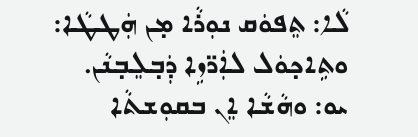ܠܵܐ: ܬܸܦܘܿܩ ܢܘܼܪܵܐ ܡ̣ܢ ܗܲܛܛܵܐ: ܘܬܹܐܟ̣ܘܿܠ ܠܐܲܪ̈ܙܹܐ ܕܲܒ̣ܠܸܒ̣ܢܵܢ.
ܝܘ: ܘܗܵܫܵܐ ܐܸܢ ܒܩܘܼܫܬܵܐ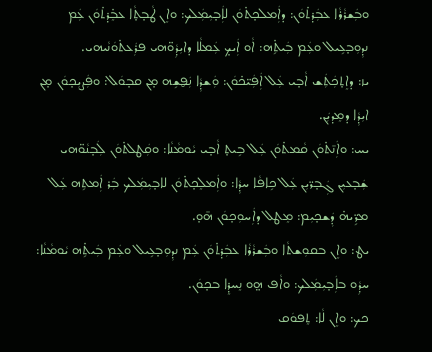ܘܒܲܫܪܵܪܵܐ ܥܒܲܕ̇ܬ̇ܘܿܢ: ܕܐܲܡܠܟ̣ܬ̇ܘܿܢ ܠܐܲܒ̣ܝܼܡܲܠܟ: ܘܐܸܢ ܛܵܒ̣ܬ̣ܵܐ ܥܒܸ̇ܕ̇ܬ̇ܘܿܢ ܥܲܡ ܢܕܼܘܼܒ̣ܥܹܝܠ ܘܥܲܡ ܒܲܝܬܹ̇ܗ: ܐܵܘ ܐܲܝܟ̣ ܥܲܡܠܵܐ ܕܐܝܼܕܼܵܘ̈ܗܝ ܦܪܲܥܬ̇ܘܿܢܵܝܗܝ.
ܝܙ: ܕܐܸܬ̣ܟܲܬܲܫ ܐܵܒ̣ܝ ܥܲܠ ܐܲܦܲܝ̈ܟ̇ܘܿܢ: ܘܲܫܕܼܵܐ ܢܲܦ̮ܫܹܗ ܡ̣ܢ ܩܒ̣ܘܿܠ: ܘܦܲܨܝܼܟ̣ܘܿܢ ܡ̣ܢ ܐܝܼܕܼܵܐ ܕܡܸܕܝܲܢ.
ܝܚ: ܘܐܲܢ̄ܬ̇ܘܿܢ ܩܵܡܬ̇ܘܿܢ ܥܲܠ ܒܹܝܬ̣ ܐܵܒ̣ܝ ܝܵܘܡܵܢܵܐ: ܘܩܲܛܠܬ̇ܘܿܢ ܠܲܒ̣ܢܵܘ̈ܗܝ ܫܲܒ̣ܥܝܼܢ ܓܲܒ̣ܪ̈ܝܼܢ ܥܲܠ ܟܹܐܦܵܐ ܚܕܼܵܐ: ܘܐܲܡܠܸܟ̣ܬ̇ܘܿܢ ܠܐܒ̣ܝܼܡܲܠܟ ܒܲܪ ܐܲܡܬܹܗ ܥܲܠ ܡܪܹ̈ܝܗ̇ ܕܲܫܟ̣ܝܼܡ: ܡܸܛܠ ܕܐܲܚܘܼܟ̣ܘܿܢ ܗ̄ܘ̣.
ܝܛ: ܘܐܸܢ ܒܩܘܼܫܬܵܐ ܘܒܲܫܪܵܪܵܐ ܥܒܲܕ̇ܬ̇ܘܿܢ ܥܲܡ ܢܕܼܘܼܒ̣ܥܹܝܠ ܘܥܲܡ ܒܲܝܬܹ̇ܗ ܝܵܘܡܵܢܵܐ: ܚܕܼܵܘ ܒܐܲܒ̣ܝܼܡܲܠܟ: ܘܐܵܦ ܗ̤ܘ ܢܸܚܕܸ̇ܐ ܒܟ̣ܘܿܢ.
ܟܟ: ܘܐܸܢ ܠܵܐ: ܬܸܦܘܿܩ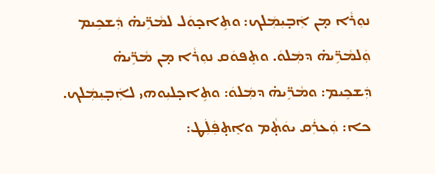ܢܘܼܪܵܐ ܡ̣ܢ ܐܲܒ̣ܝܼܡܲܠܟ: ܘܬܹܐܟ̣ܘܿܠ ܠܡܵܪܹ̈ܝܗ̇ ܕܲܫܟܹܝܡ ܘܲܠܡܵܪܹ̈ܝܗ̇ ܕܡܲܠܘܿ. ܘܬܸܦܘܿܩ ܢܘܼܪܵܐ ܡ̣ܢ ܡܵܪܹ̈ܝܗ̇ ܕܲܫܟܹܝܡ: ܘܡܵܪܹ̈ܝܗ̇ ܕܡܲܠܘܿ: ܘܬܹܐܟ̣ܠܝܼܘܗܝ ܠܐܲܒ̣ܝܼܡܲܠܟ.
ܟܐ: ܘܲܥܪܲܩ ܝܘܿܬ̣ܵܡ ܘܐܸܬ̣ܦܲܠܲܛ: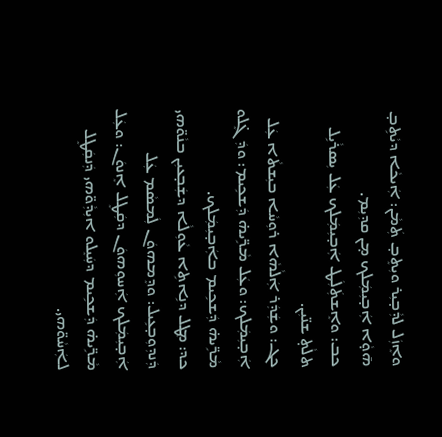ܘܐܸܙܲܠ ܠܕܼܵܒ̣ܝܼܪ ܘܝܼܬܸܒ̣ ܬܲܡܵܢ: ܐܲܝܟܵܐ ܕܝܵܬܹܒ̣ ܗ̄ܘ̣ܵܐ ܐܲܒ̣ܝܼܡܲܠܟ ܡ̣ܢ ܩܕܼܝܼܡ.
ܟܒ: ܘܐܸܫܬܲܠܲܛ ܐܲܒ̣ܝܼܡܲܠܟ ܥܲܠ ܝܼܣܪܵܝܹܠ ܬܠܵܬ̣ ܫܢ̈ܝܼܢ.
ܟܓ: ܘܫܲܕܲܪ ܐܲܠܵܗܵܐ ܪܘܼܚܵܐ ܒܝܼܫܬܵܐ ܥܲܠ ܐܲܒ̣ܝܼܡܲܠܟ: ܘܥܲܠ ܡܵܪܹ̈ܝܗ̇ ܕܲܫܟܹܝܡ: ܘܕܲܓܸ̇ܠܘ ܡܵܪܹ̈ܝܗ̇ ܕܲܫܟܹܝܡ ܒܐܲܒ̣ܝܼܡܲܠܟ.
ܟܕ: ܡܸܛܠ ܕܢܹܐܬܹܐ ܥܵܘܼܠܵܐ ܕܫܲܒ̣ܥܝܼܢ ܒܢܵܘ̈ܗܝ ܕܲܢܕܼܘܼܒ̣ܥܹܝܠ: ܘܕܸܡܗܘܿܢ ܠܲܡܣܵܡ ܥܲܠ ܐܲܒ̣ܝܼܡܲܠܟ ܐܲܚܘܼܗܘܿܢ ܕܩܲܛܸܠ ܐܸܢܘܿܢ: ܘܥܲܠ ܡܵܪܹ̈ܝܗ̇ ܕܲܫܟܹܝܡ ܕܚܲܝܸܠܘ ܐܝܼܕܼܵܘ̈ܗܝ ܕܲܢܩܲܛܸܠ ܠܐܲܚܵܘ̈ܗܝ.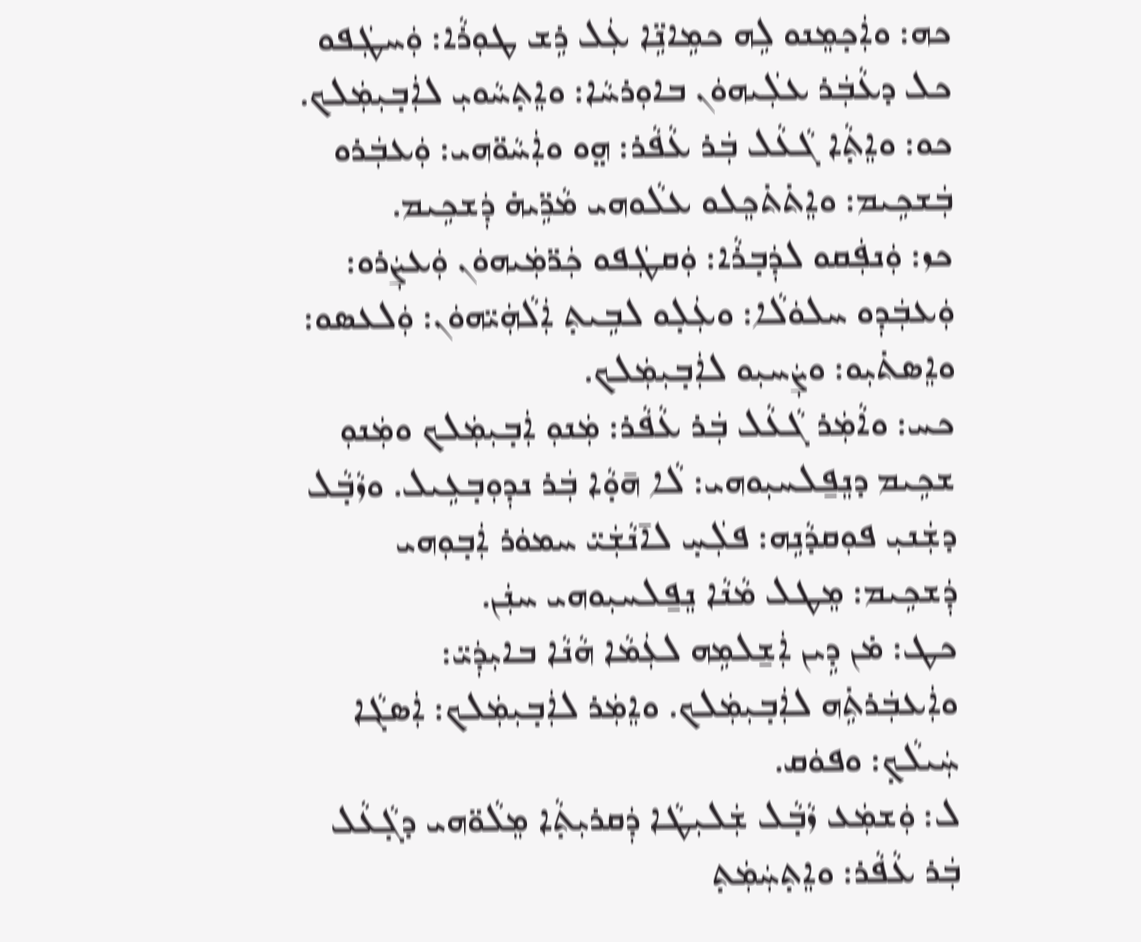ܟܗ: ܘܐܲܟ̣ܡܸܢܘ ܠܹܗ ܟܡܹܐܢܹ̈ܐ ܥܲܠ ܪܹܫ ܛܘܼܪܵܐ: ܘܲܚܛܲܦܘ ܟܠ ܕܥܵܒܲܪ ܥܠܲܝܗܘܿܢ ܒܐܘܼܪܚܵܐ: ܘܐܸܬ̣ܚܵܘܝܼ ܠܐܲܒ̣ܝܼܡܲܠܟ.
ܟܘ: ܘܐܸܬ̣ܵܐ ܓܵܥܵܠ ܒܲܪ ܥܵܦܵܪ: ܗ̤ܘ ܘܐܲܚܵܘ̈ܗܝ: ܘܲܥܒܲܪܘ ܒܲܫܟܹܝܡ: ܘܐܸܬ̇ܬ̇ܟܸܠܘ ܥܠܵܘܗܝ ܡܵܪܹ̈ܝܗ̇ ܕܲܫܟܹܝܡ.
ܟܙ: ܘܲܢܦܲܩܘ ܠܕܲܒ̣ܪܵܐ: ܘܲܩܛܲܦܘ ܟܲܪ̈ܡܲܝܗܘܿܢ ܘܲܥܨܲܪܘ: ܘܲܥܒܲܕܼܘ ܚܠܘܿܠܵܐ: ܘܥܲܠ̣ܘ ܠܒܹܝܬ̣ ܐܲܠܵܗܲܝ̈ܗܘܿܢ: ܘܲܠܥܣܘ: ܘܐܸܣܬ̇ܝܼܘ: ܘܨܲܚܝܼܘ ܠܐܲܒ̣ܝܼܡܲܠܟ.
ܟܚ: ܘܐܵܡܲܪ ܓܵܥܵܠ ܒܲܪ ܥܵܦܵܪ: ܡܲܢܘܼ ܐܲܒ̣ܝܼܡܲܠܟ ܘܡܲܢܘܼ ܫܟܹܝܡ ܕܢܸܦ̱ܠܚܝܼܘܗܝ: ܠܵܐ ܗ̄ܘ̣ܵܐ ܒܲܪ ܢܕܼܘܼܒ̣ܥܹܝܠ. ܘܙܵܒ̣ܵܠ ܕܫܲܢܝܼ ܦܘܼܩܕܵܢܹܗ: ܦܠܲܚ̣ ܠܐ̄ܢܵܫܲܝ̈ ܚܡܘܿܪ ܐܲܒ̣ܘܼܗܝ ܕܲܫܟܹܝܡ: ܡܸܛܠ ܡܵܢܵܐ ܢܸܦ̱ܠܚܝܼܘܗܝ ܚܢܲܢ.
ܟܛ: ܡ̇ܢ ܕܹܝܢ ܐܲܫ̱ܠܡܹܗ ܠܥܲܡܵܐ ܗܵܢܵܐ ܒܐܝܼܕܲܝ̈: ܘܐܲܥܒܲܪܬܹ̇ܗ ܠܐܲܒ̣ܝܼܡܲܠܟ. ܘܐܸܡܲܪ ܠܐܲܒ̣ܝܼܡܲܠܟ: ܐܲܣܓܵܐ ܚܲܝܠܵܟ̣: ܘܦܘܿܩ.
ܠ: ܘܲܫܡܲܥ ܙܵܒ̣ܵܠ ܫܲܠܝܼܛܵܐ ܕܲܩܪܝܼܬ̣ܵܐ ܡܸܠܵܘ̈ܗܝ ܕܓ̣ܵܥܵܠ ܒܲܪ ܥܵܦܵܪ: ܘܐܸܬ̣ܚܲܡܲܬ̣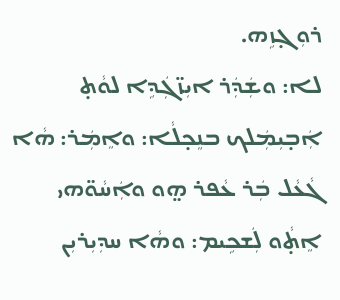ܪܘܼܓ̣ܙܹܗ.
ܠܐ: ܘܫܲܕܲܪ ܐܝܼܙ̈ܓܲܕܹܐ ܠܘܵܬ̣ ܐܲܒ̣ܝܼܡܲܠܟ ܒܢܸܟ̣ܠܵܐ: ܘܐܸܡܲܪ: ܗܵܐ ܓܵܥܵܠ ܒܲܪ ܥܵܦܪ ܗ̤ܘ ܘܐܲܚܵܘ̈ܗܝ ܐܸܬ̣ܵܘ ܠܲܫܟܹܝܡ: ܘܗܵܐ ܚܕܼܝܼܪܝܼܢ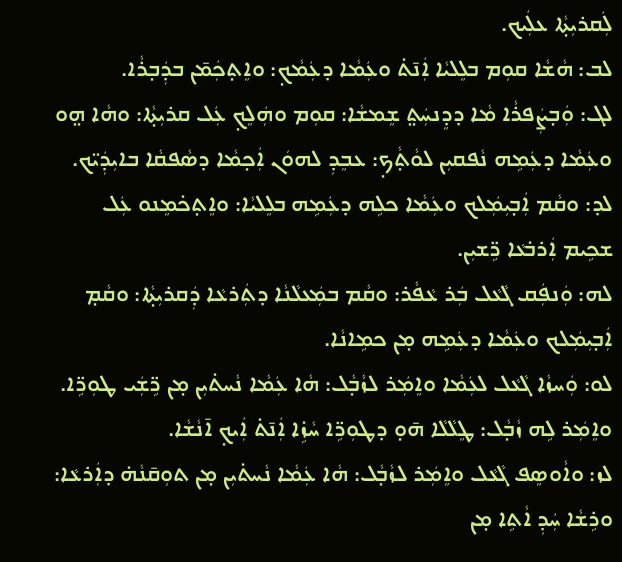ܠܲܩܪܝܼܬ̣ܵܐ ܥܠܲܝܟ.
ܠܒ: ܗܵܫܵܐ ܩܘܼܡ ܒܠܸܠܝܵܐ ܐܲܢ̄ܬ̇ ܘܥܲܡܵܐ ܕܥܲܡܵܟ̣: ܘܐܸܬ̣ܟܲܡ̄ܢ ܒܕܲܒ̣ܪܵܐ.
ܠܓ: ܘܲܒ̣ܨܲܦܪܵܐ ܡܵܐ ܕܕܸܢܚܲܬ̤ ܫܸܡܫܵܐ: ܩܘܼܡ ܘܗܲܠܸܟ̣ ܥܲܠ ܩܪܝܼܬ̣ܵܐ: ܘܗܵܐ ܗ̤ܘ ܘܥܲܡܵܐ ܕܥܲܡܹܗ ܢܵܦܩܝܼܢ ܠܘܵܬ̣ܵܟ̣: ܥܒܸܕܼ ܠܗܘܿܢ ܐܲܟ̣ܡܵܐ ܕܣܵܦܩܵܐ ܒܐܝܼܕܲܝ̈ܟ.
ܠܕ: ܘܩܵܡ ܐܲܒ̣ܝܼܡܲܠܟ ܘܥܲܡܵܐ ܟܠܹܗ ܕܥܲܡܹܗ ܒܠܸܠܝܵܐ: ܘܐܸܬ̣ܟ̇ܡܸܢܘ ܥܲܠ ܫܟܹܝܡ ܐܲܪܒ̇ܥܵܐ ܪܹ̈ܫܝܼܢ.
ܠܗ: ܘܲܢܦܲܩ ܓܵܥܵܠ ܒܲܪ ܥܵܦܵܪ: ܘܩܵܡ ܒܡܲܥܠܵܢܵܐ ܕܬܲܪܥܵܐ ܕܲܩܪܝܼܬ̣ܵܐ: ܘܩܵܡ̣ ܐܲܒ̣ܝܼܡܲܠܟ ܘܥܲܡܵܐ ܕܥܲܡܹܗ ܡ̣ܢ ܟܡܹܐܢܵܐ.
ܠܘ: ܘܲܚܙܵܐ ܓܵܥܵܠ ܠܥܲܡܵܐ ܘܐܸܡܲܪ ܠܙܵܒ̣ܵܠ: ܗܵܐ ܥܲܡܵܐ ܢܵܚܬ̇ܝܼܢ ܡ̣ܢ ܪܹ̈ܫܲܝ ܛܘܼܪܹ̈ܐ. ܘܐܸܡܲܪ ܠܹܗ ܙܵܒ̣ܵܠ: ܛܸܠܵܠܵܐ ܗ̄ܘ̣ ܕܛܘܼܪܹ̈ܐ ܚܵܙܹ̇ܐ ܐܲܢ̄ܬ̇ ܐܲܝܟ̣ ܐ̄ܢܵܫܵܐ.
ܠܙ: ܘܐܵܘܣܸܦ ܓܵܥܵܠ ܘܐܸܡܲܪ ܠܙܵܒ̣ܵܠ: ܗܵܐ ܥܲܡܵܐ ܢܵܚܬ̇ܝܼܢ ܡ̣ܢ ܬܘܼܩ̄ܢܵܗ̇ ܕܐܲܪܥܵܐ: ܘܪܹܫܵܐ ܚܲܕܼ ܐܵܬܹܐ ܡ̣ܢ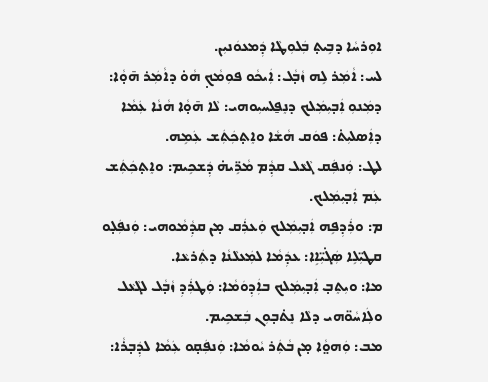ܐܘܼܪܚܵܐ ܕܒܹܝܬ̣ ܒܲܠܘܼܛܵܐ ܕܲܡܥܘܿܢܝܼܢ.
ܠܚ: ܐܵܡܲܪ ܠܹܗ ܙܵܒ̣ܵܠ: ܐܲܝܟܵܘ ܦܘܼܡܵܟ̣ ܗܵܘ̇ ܕܐܵܡܲܪ ܗ̄ܘ̣ܵܐ: ܕܡܲܢܘܼ ܐܲܒ̣ܝܼܡܲܠܟ ܕܢܸܦ̱ܠܚܝܼܘܗܝ: ܠܵܐ ܗ̄ܘ̣ܵܐ ܗܵܢܵܐ ܥܲܡܵܐ ܕܐܲܣܠܝܼܬ̇: ܦܘܿܩ ܗܵܫܵܐ ܘܐܸܬ̣ܟܲܬܲܫ ܥܲܡܹܗ.
ܠܛ: ܘܲܢܦܲܩ ܓܵܥܵܠ ܩܕܼܵܡ ܡܵܪܹ̈ܝܗ̇ ܕܲܫܟܹܝܡ: ܘܐܸܬ̣ܟܲܬܲܫ ܥܲܡ ܐܲܒ̣ܝܼܡܲܠܟ.
ܡ: ܘܪܲܕܼܦܹܗ ܐܲܒ̣ܝܼܡܲܠܟ ܘܲܥܪܲܩ ܡ̣ܢ ܩܕܼܵܡܵܘܗܝ: ܘܲܢܦܲܠ̣ܘ ܩܛܝܼ̈ܠܹܐ ܣܲܓ̇ܝܼ̈ܐܹܐ: ܥܕܲܡܵܐ ܠܡܲܥܠܵܢܵܐ ܕܬܲܪܥܵܐ.
ܡܐ: ܘܝܼܬܸܒ̣ ܐܲܒ̣ܝܼܡܲܠܟ ܒܐܲܕܼܘܿܡܵܐ: ܘܲܛܪܲܕܼ ܙܵܒ̣ܵܠ ܠܓܵܥܵܠ ܘܠܲܐܚܵܘ̈ܗܝ ܕܠܵܐ ܢܸܬ̇ܒ̣ܘܼܢ ܒܲܫܟܹܝܡ.
ܡܒ: ܘܲܗܘ̤ܵܐ ܡ̣ܢ ܒܵܬܲܪ ܝܵܘܡܵܐ: ܘܲܢܦܲܩ̣ܘ ܥܲܡܵܐ ܠܕܲܒ̣ܪܵܐ: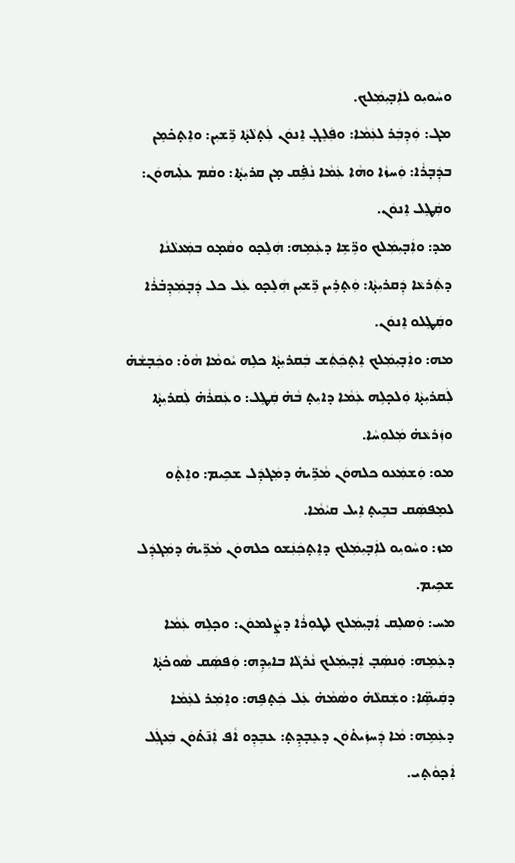ܘܚܵܘܝܼܘ ܠܐܲܒ̣ܝܼܡܲܠܟ.
ܡܓ: ܘܲܕܼܒܲܪ ܠܥܲܡܵܐ: ܘܦܲܠܸܓ̣ ܐܸܢܘܿܢ ܠܲܬ̣ܠܵܬ̣ܵܐ ܪܹ̈ܫܝܼܢ: ܘܐܸܬ̣ܟ̇ܡܸܢ ܒܕܲܒ̣ܪܵܐ: ܘܲܚܙܵܐ ܘܗܵܐ ܥܲܡܵܐ ܢܵܦܹ̇ܩ ܡ̣ܢ ܩܪܝܼܬ̣ܵܐ: ܘܩܵܡ ܥܠܲܝܗܘܿܢ: ܘܩܲܛܸܠ ܐܸܢܘܿܢ.
ܡܕ: ܘܐܲܒ̣ܝܼܡܲܠܟ ܘܪܹ̈ܫܹܐ ܕܥܲܡܹܗ: ܗܲܠܸܟ̣ܘ ܘܩܵܡ̣ܘ ܒܡܲܥܠܵܢܵܐ ܕܬܲܪܥܵܐ ܕܲܩܪܝܼܬ̣ܵܐ: ܘܲܬ̣ܪܹܝܢ ܪܹ̈ܫܝܼܢ ܗܲܠܸܟ̣ܘ ܥܲܠ ܟܠ ܕܲܒ̣ܡܲܕܼܒ̇ܪܵܐ ܘܩܲܛܸܠܘ ܐܸܢܘܿܢ.
ܡܗ: ܘܐܲܒ̣ܝܼܡܲܠܟ ܐܸܬ̣ܟܲܬܲܫ ܒܲܩܪܝܼܬ̣ܵܐ ܟܠܹܗ ܝܵܘܡܵܐ ܗܵܘ̇: ܘܟܲܒ̣ܫܵܗ̇ ܠܲܩܪܝܼܬ̣ܵܐ ܘܲܠܟ̣ܠܹܗ ܥܲܡܵܐ ܕܐܝܼܬ̣ ܒܵܗ̇ ܩܲܛܸܠ: ܘܥܲܩܪܵܗ̇ ܠܲܩܪܝܼܬ̣ܵܐ ܘܙܲܪܥܵܗ̇ ܡܲܠܘܼܚܵܐ.
ܡܘ: ܘܲܫܡܲܥܘ ܟܠܗܘܿܢ ܡܵܪܹ̈ܝܗ̇ ܕܡܲܓܕܲܠ ܫܟܹܝܡ: ܘܐܸܬ̣ܵܘ ܠܡܸܦܣܲܩ ܒܒܹܝܬ̣ ܐܹܝܠ ܩܝܵܡܵܐ.
ܡܙ: ܘܚܵܘܝܼܘ ܠܐܲܒ̣ܝܼܡܲܠܟ ܕܐܸܬ̣ܟܲܢܲܫܘ ܟܠܗܘܿܢ ܡܵܪܹ̈ܝܗ̇ ܕܡܲܓܕܲܠ ܫܟܹܝܡ.
ܡܚ: ܘܲܣܠܸܩ ܐܲܒ̣ܝܼܡܲܠܟ ܠܛܘܼܪܵܐ ܕܨܲܠܡܘܿܢ: ܘܟ̣ܠܹܗ ܥܲܡܵܐ ܕܥܲܡܹܗ: ܘܲܢܣܲܒ̣ ܐܲܒ̣ܝܼܡܲܠܟ ܢܵܪܓܵܐ ܒܐܝܼܕܹܗ: ܘܲܦܣܲܩ ܣܵܘܟ̇ܬ̣ܵܐ ܕܩܲܝܣܹ̈ܐ: ܘܫܲܩܠܵܗ̇ ܘܣܵܡܵܗ̇ ܥܲܠ ܟܲܬ̣ܦܹܗ: ܘܐܸܡܲܪ ܠܥܲܡܵܐ ܕܥܲܡܹܗ: ܡܵܐ ܕܲܚܙܲܝܬ̇ܘܿܢ ܕܥܸܒ̣ܕܹܬ̣: ܥܒܸܕܼܘ ܐܵܦ ܐܲܢ̄ܬ̇ܘܿܢ ܒܲܥܓܲܠ ܐܲܟ̣ܘܵܬ̣ܝ.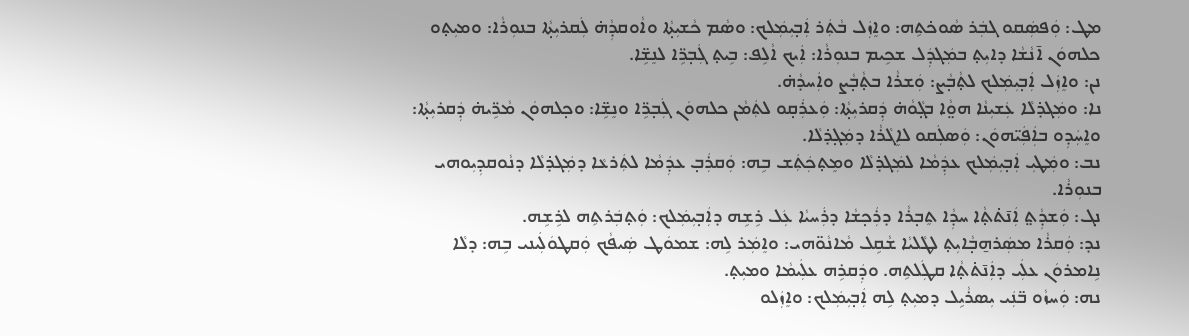ܡܛ: ܘܲܦܣܲܩܘ ܓܒܲܪ ܣܵܘܟ̇ܬܹܗ: ܘܐܸܙܲܠ ܒܵܬܲܪ ܐܲܒ̣ܝܼܡܲܠܟ: ܘܣܵܡ ܟܵܫܝܼܬ̣ܵܐ ܘܐܵܘܩܕܼܵܗ̇ ܠܲܩܪܝܼܬ̣ܵܐ ܒܢܘܼܪܵܐ: ܘܡܝܼܬ̣ܘ ܟܠܗܘܿܢ ܐ̄ܢܵܫܵܐ ܕܐܝܼܬ̣ ܒܡܲܓܕܲܠ ܫܟܹܝܡ ܒܢܘܼܪܵܐ: ܐܲܝܟ ܐܵܠܹܦ: ܒܹܝܬ̣ ܓܲܒ̣ܪܹ̈ܐ ܠܢܸܫܹ̈ܐ.
ܢܢ: ܘܐܸܙܲܠ ܐܲܒ̣ܝܼܡܲܠܟ ܠܬ̣ܵܒ̣ܵܨ: ܘܲܫܪܵܐ ܒܬ̣ܵܒ̣ܵܨ ܘܐܲܚܕܵܗ̇.
ܢܐ: ܘܡܲܓܕ̇ܠܵܐ ܥܲܫܝܼܢܵܐ ܗܘ̤ܵܐ ܒܓ̣ܵܘܵܗ̇ ܕܲܩܪܝܼܬ̣ܵܐ: ܘܲܥܪܲܩ̣ܘ ܠܬܲܡܵܢ ܟܠܗܘܿܢ ܓܲܒ̣ܪܹ̈ܐ ܘܢܸܫܹ̈ܐ: ܘܟ̣ܠܗܘܿܢ ܡܵܪܹ̈ܝܗ̇ ܕܲܩܪܝܼܬ̣ܵܐ: ܘܐܸܚܲܕܼܘ ܒܐܲܦܲܝ̈ܗܘܿܢ: ܘܲܣܠܲܩܘ ܠܐܸܓܵܪܵܐ ܕܡܲܓ̣ܕ̇ܠܵܐ.
ܢܒ: ܘܡܲܛܝܼ ܐܲܒ̣ܝܼܡܲܠܟ ܥܕܲܡܵܐ ܠܡܲܓܕ̇ܠܵܐ ܘܡܸܬ̣ܟܲܬܲܫ ܒܹܗ: ܘܲܩܪܲܒ̣ ܥܕܲܡܵܐ ܠܬܲܪܥܵܐ ܕܡܲܓܕ̇ܠܵܐ ܕܢܵܘܩܕܼܝܼܘܗܝ ܒܢܘܼܪܵܐ.
ܢܓ: ܘܲܫܕܼܵܬ̤ ܐܲܢ̄ܬ̇ܬ̣ܵܐ ܚܕܼܵܐ ܬܸܒ̣ܪܵܐ ܕܪܲܟ̣ܫܵܐ ܕܪܲܚܝܵܐ ܥܲܠ ܪܹܫܹܗ ܕܐܲܒ̣ܝܼܡܲܠܟ: ܘܲܬ̣ܒܲܪܬܹܗ ܠܪܹܫܹܗ.
ܢܕ: ܘܲܩܪܵܐ ܡܣܲܪܗ̱ܒ̣ܵܐܝܼܬ̣ ܠܛܵܠܝܵܐ ܫܵܩܹܠ ܡܵܐܢܵܘ̈ܗܝ: ܘܐܸܡܲܪ ܠܹܗ: ܫܡܘܿܛ ܣܲܝܦܵܟ ܘܲܩܛܘܿܠܲܝܢܝ ܒܹܗ: ܕܠܵܐ ܢܹܐܡܪܘܿܢ ܥܠܲܝ ܕܐܲܢ̄ܬ̇ܬ̣ܵܐ ܩܛܲܠܬܹܗ. ܘܕܲܩܪܹܗ ܥܠܲܝܡܵܐ ܘܡܝܼܬ̣.
ܢܗ: ܘܲܚܙܵܘ ܒ̈ܢܲܝ ܝܼܣܪܵܝܹܠ ܕܡܝܼܬ̣ ܠܹܗ ܐܲܒ̣ܝܼܡܲܠܟ: ܘܐܸܙܲܠܘ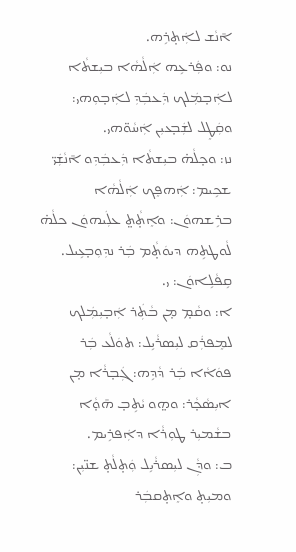ܐ̄ܢܵܫ ܠܐܲܬ̣ܪܹܗ.
ܢܘ: ܘܦܲܪܥܹܗ ܐܲܠܵܗܵܐ ܒܝܼܫܬܵܐ ܠܐܲܒ̣ܡܲܠܟ ܕܲܥܒܲܕܼ ܠܐܲܒ̣ܘܼܗܝ: ܘܩܲܛܸܠ ܠܫܲܒ̣ܥܝܼܢ ܐܲܚܵܘ̈ܗܝ.
ܢܙ: ܘܟ̣ܠܵܗ̇ ܒܝܼܫܬܵܐ ܕܲܥܒܲܕܼܘ ܐ̄ܢܵܫܲܝ̈ ܫܟܹܝܡ: ܐܲܗܦܸܟ ܐܲܠܵܗܵܐ ܒܪܹܫܗܘܿܢ: ܘܐܸܬ̣ܵܬ̤ ܥܠܲܝܗܘܿܢ ܟܠܵܗ̇ ܠܵܘܛܬܹܗ ܕܝܘܿܬ̣ܵܡ ܒܲܪ ܢܕܼܘܼܒ̣ܥܹܝܠ.
ܩܹܦܵܠܹܐܘܿܢ: ܝ.
ܐ: ܘܩܵܡ̣ ܡ̣ܢ ܒܵܬܲܪ ܐܲܒ̣ܝܼܡܲܠܟ ܠܡܸܦܪܲܩ ܠܝܼܣܪܵܝܹܠ: ܬܘܿܠܵܥ ܒܲܪ ܦܘܿܐܵܐ ܒܲܪ ܕܵܕܹܗ: ܓܲܒ̣ܪܵܐ ܡ̣ܢ ܐܝܼܣܵܟ̣ܵܪ: ܘܗ̤ܘ ܝܵܬܹܒ̣ ܗ̄ܘ̣ܵܐ ܒܫܵܡܝܼܪ ܛܘܼܪܵܐ ܕܐܲܦܪܹܝܡ.
ܒ: ܘܕܼܵܢ ܠܝܼܣܪܵܝܹܠ ܘܲܬ̣ܠܵܬ̣ ܫܢ̈ܝܼܢ: ܘܡܝܼܬ̣ ܘܐܸܬ̣ܩܒܲܪ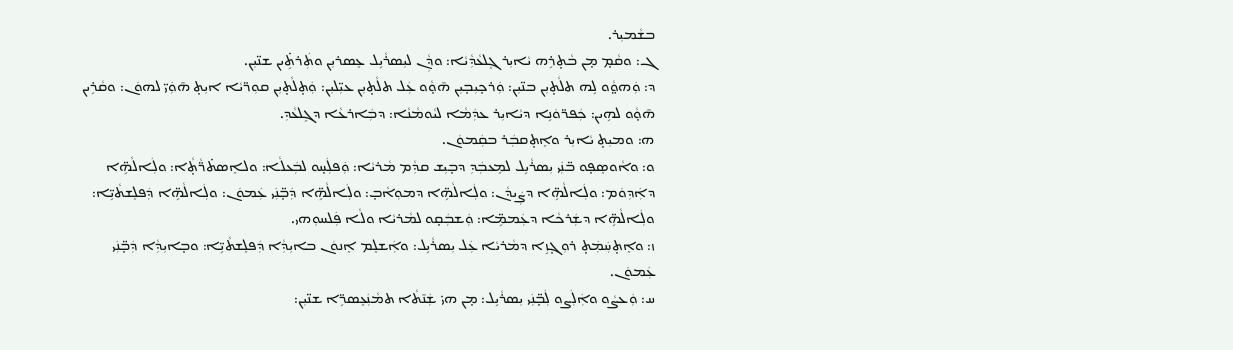ܒܫܵܡܝܼܪ.
ܓ: ܘܩܵܡ̣ ܡ̣ܢ ܒܵܬ̣ܪܹܗ ܝܵܐܝܼܪ ܓܸܠܥܵܕܼܵܝܵܐ: ܘܕܼܵܢ ܠܝܼܣܪܵܝܹܠ ܥܸܣܪܝܼܢ ܘܬܲܪܬܹ̇ܝܢ ܫܢ̈ܝܼܢ.
ܕ: ܘܲܗܘ̤ܵܘ ܠܹܗ ܬܠܵܬ̣ܝܼܢ ܒܢ̈ܝܼܢ: ܘܲܪܟ̣ܝܼܒ̣ܝܼܢ ܗ̄ܘ̣ܵܘ ܥܲܠ ܬܠܵܬ̣ܝܼܢ ܥܝܼ̈ܠܝܼܢ: ܘܲܬ̣ܠܵܬ̣ܝܼܢ ܩܘܼܪ̈ܝܵܐ ܐܝܼܬ̣ ܗ̄ܘܲܝ̈ ܠܗܘܿܢ: ܘܩܵܪܹܝܢ ܗ̄ܘ̣ܵܘ ܠܗܹܝܢ: ܟܲܦܪ̈ܘܿܢܹܐ ܕܝܵܐܝܼܪ ܥܕܲܡܵܐ ܠܝܵܘܡܵܢܵܐ: ܕܒܲܐܪܥܵܐ ܕܓܸܠܥܵܕܼ.
ܗ: ܘܡܝܼܬ̣ ܝܵܐܝܼܪ ܘܐܸܬ̣ܩܒܲܪ ܒܩܲܡܘܿܢ.
ܘ: ܘܐܵܘܣܸܦ̣ܘ ܒ̈ܢܲܝ ܝܼܣܪܵܝܹܠ ܠܡܸܥܒܲܕܼ ܕܒ̣ܝܼܫ ܩܕܼܵܡ ܡܵܪܝܵܐ: ܘܲܦܠܲܚ̣ܘ ܠܒܲܥܠܵܐ: ܘܠܐܸܣܬ̇ܪ̈ܵܬ̣ܵܐ: ܘܠܲܐܠܵܗܹ̈ܐ ܕܐܲܕܼܘܿܡ: ܘܠܲܐܠܵܗܹ̈ܐ ܕܨܲܝܕܵܢ: ܘܠܲܐܠܵܗܹ̈ܐ ܕܡܘܼܐܵܒ̣: ܘܠܲܐܠܵܗܹ̈ܐ ܕܲܒ̣̈ܢܲܝ ܥܲܡܘܿܢ: ܘܠܲܐܠܵܗܹ̈ܐ ܕܲܦܠܸܫܬܵܝܹ̈ܐ: ܘܠܲܐܠܵܗܹ̈ܐ ܕܫܲܪܟܵܐ ܕܥܲܡܡܹ̈ܐ: ܘܲܫܒܲܩ̣ܘ ܠܡܵܪܝܵܐ ܘܠܵܐ ܦܲܠܚܘܼܗܝ.
ܙ: ܘܐܸܬ̣ܚܲܡܲܬ̣ ܪܘܼܓ̣ܙܹܐ ܕܡܵܪܝܵܐ ܥܲܠ ܝܼܣܪܵܝܹܠ: ܘܐܲܫܠܸܡ ܐܸܢܘܿܢ ܒܐܝܼܕܼܵܐ ܕܲܦܠܸܫܬܵܝܹ̈ܐ: ܘܒ̣ܐܝܼܕܼܵܐ ܕܲܒ̣̈ܢܲܝ ܥܲܡܘܿܢ.
ܚ: ܘܲܥܨܵܘ ܘܐܲܠܲܨܘ ܠܲܒ̣̈ܢܲܝ ܝܼܣܪܵܝܹܠ: ܡ̣ܢ ܗܝ̇ ܫܲܢ̄ܬܵܐ ܬܡܵܢܲܥܸܣܪܹ̈ܐ ܫܢ̈ܝܼܢ: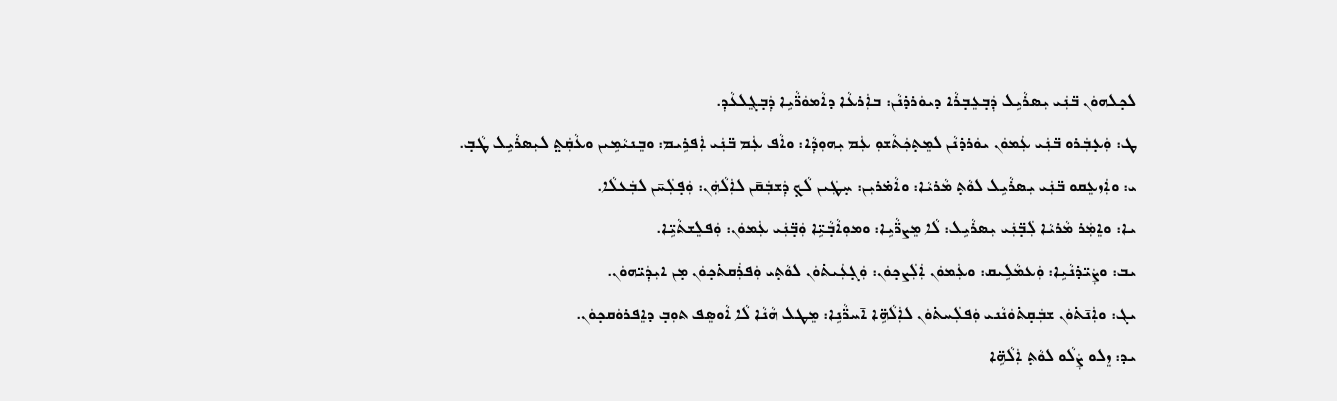ܠܟ̣ܠܗܘܿܢ ܒ̈ܢܲܝ ܝܼܣܪܵܝܹܠ ܕܲܒ̣ܥܸܒ̣ܪܵܐ ܕܝܘܿܪܕ̇ܢܵܢ: ܒܐܲܪܥܵܐ ܕܐܵܡܘܿܪ̈ܵܝܹܐ ܕܲܒ̣ܓܸܠܥܵܕܼ.
ܛ: ܘܲܥ̣ܒܲܪܘ ܒ̈ܢܲܝ ܥܲܡܘܿܢ ܝܘܿܪܕ̇ܢܵܢ ܠܡܸܬ̣ܟܲܬܵܫܘܼ ܥܲܡ ܝܼܗܘܼܕܼܵܐ: ܘܐܵܦ ܥܲܡ ܒ̈ܢܲܝ ܐܲܦܪܹܝܡ: ܘܒܸܢܝܵܡܹܝܢ ܘܥܵܩܲܬ̤ ܠܝܼܣܪܵܝܹܠ ܛܵܒ̣.
ܝ: ܘܐܲܙܥܸܩܘ ܒ̈ܢܲܝ ܝܼܣܪܵܝܹܠ ܠܘܵܬ̣ ܡܵܪܝܵܐ: ܘܐܵܡ̇ܪܝܼܢ: ܚ̣ܛܲܝܢ ܠܵܟ̣ ܕܲܫܒܲܩ̄ܢ ܠܐܲܠܵܗܲܢ: ܘܲܦ̣ܠܲܚ̄ܢ ܠܒܲܥܠܵܐ.
ܝܐ: ܘܐܸܡܲܪ ܡܵܪܝܵܐ ܠܲܒ̣̈ܢܲܝ ܝܼܣܪܵܝܹܠ: ܠܵܐ ܡܸܨܪ̈ܵܝܹܐ: ܘܡܘܼܐܵܒ̣ܵܝܹ̈ܐ ܘܲܒ̣̈ܢܲܝ ܥܲܡܘܿܢ: ܘܲܦܠܸܫܬܵܝܹ̈ܐ.
ܝܒ: ܘܨܲܝ̈ܕ̇ܢܵܝܹܐ: ܘܲܥܡܵܠܹܝܩ: ܘܥܲܡܘܿܢ ܐܲܠܲܨܟ̣ܘܿܢ: ܘܲܓ̣ܥܲܝܬ̇ܘܿܢ ܠܘܵܬ̣ܝ ܘܲܦܪܲܩܬ̇ܟ̣ܘܿܢ ܡ̣ܢ ܐܝܼܕܲܝ̈ܗܘܿܢ.
ܝܓ: ܘܐܲܢ̄ܬ̇ܘܿܢ ܫܒܲܩ̣ܬ̇ܘܿܢܵܢܝ ܘܲܦܠܲܚܬ̇ܘܿܢ ܠܐܲܠܵܗܹ̈ܐ ܐ̄ܚܪ̈ܵܢܹܐ: ܡܸܛܠ ܗܵܢܵܐ ܠܵܐ ܐܵܘܣܸܦ ܬܘܼܒ̣ ܕܐܸܦܪܘܿܩܟ̣ܘܿܢ.
ܝܕ: ܙܸܠܘ ܨܲܠܵܘ ܠܘܵܬ̣ ܐܲܠܵܗܹ̈ܐ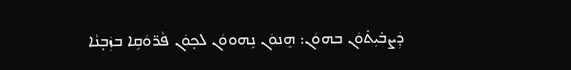ܕܲܨܒ̇ܝܼܬ̇ܘܿܢ ܒܗܘܿܢ: ܗܸܢܘܿܢ ܢܸܗܘܘܿܢ ܠܟ̣ܘܿܢ ܦܵܪ̈ܘܿܩܹܐ ܒܙܲܒ̣ܢܵܐ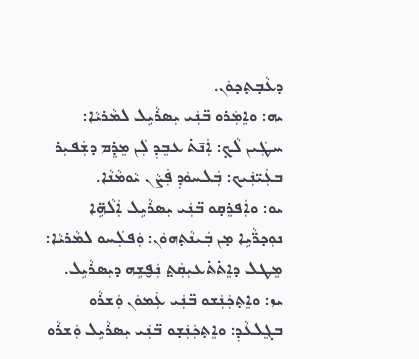ܕܥܵܒ̣ܬ̣ܟ̣ܘܿܢ.
ܝܗ: ܘܐܸܡܲܪܘ ܒ̈ܢܲܝ ܝܼܣܪܵܝܹܠ ܠܡܵܪܝܵܐ: ܚܛܲܝܢ ܠܵܟ̣: ܐܲܢ̄ܬ̇ ܥܒܸܕܼ ܠܲܢ ܡܸܕܸ̇ܡ ܕܫܲܦܝܼܪ ܒܥܲܝ̈ܢܲܝܟ: ܒܲܠܚܘܿܕܼ ܦܲܨܵܢ ܝܵܘܡܵܢܵܐ.
ܝܘ: ܘܐܲܦܪܸܩ̣ܘ ܒ̈ܢܲܝ ܝܼܣܪܵܝܹܠ ܐܲܠܵܗܹ̈ܐ ܢܘܼܟ̣ܪ̈ܵܝܹܐ ܡ̣ܢ ܒܲܝܢܵܬ̣ܗܘܿܢ: ܘܲܦܠܲܚܘ ܠܡܵܪܝܵܐ: ܡܸܛܠ ܕܐܸܬ̇ܬ̇ܥܝܼܩܲܬ̤ ܢܲܦ̮ܫܹܗ ܕܝܼܣܪܵܝܹܠ.
ܝܙ: ܘܐܸܬ̣ܟܲܢܲܫܘ ܒ̈ܢܲܝ ܥܲܡܘܿܢ ܘܲܫܪܵܘ ܒܓܸܠܥܵܕܼ: ܘܐܸܬ̣ܟܲܢܲܫ̣ܘ ܒ̈ܢܲܝ ܝܼܣܪܵܝܹܠ ܘܲܫܪܵܘ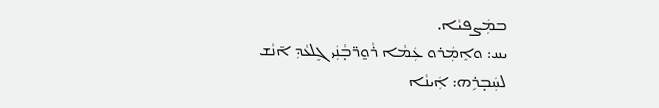ܒܡܲܨܦܝܵܐ.
ܝܚ: ܘܐܸܡܲܪܘ ܥܲܡܵܐ ܪܵܘ̱ܪ̈ܒ̣ܵܢܲܝ ܓܸܠܥܵܕܼ ܐ̄ܢܵܫ ܠܚܲܒ̣ܪܹܗ: ܐܲܝܢܵܐ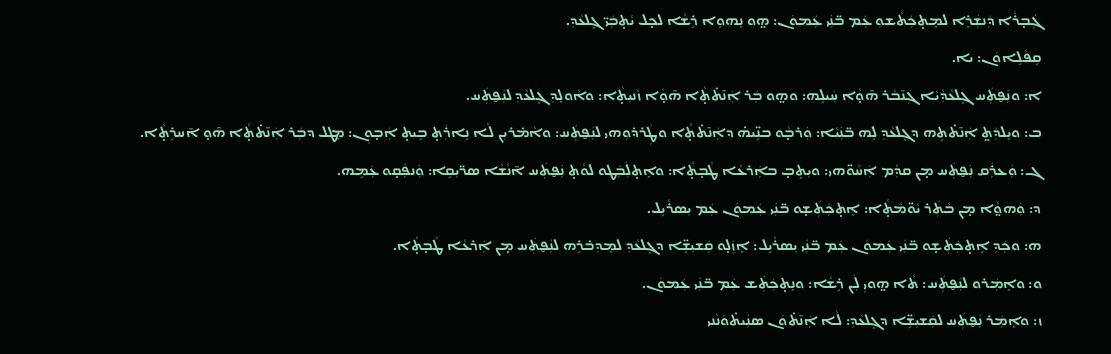ܓܲܒ̣ܪܵܐ ܕܲܢܫܲܪܸܐ ܠܡܸܬ̣ܟܲܬܵܫܘܼ ܥܲܡ ܒ̈ܢܲܝ ܥܲܡܘܿܢ: ܗ̤ܘ ܢܸܗܘܹܐ ܪܹܫܵܐ ܠܟ̣ܠ ܝܵܬ̣ܒܲܝ̈ ܓܸܠܥܵܕܼ.
ܩܹܦܵܠܹܐܘܿܢ: ܝܐ.
ܐ: ܘܢܲܦ̮ܬܲܚ ܓܸܠܥܵܕܼܵܝܵܐ ܓܲܢ̄ܒܵܪ ܗ̄ܘ̣ܵܐ ܚܲܝܠܹܗ: ܘܗ̤ܘ ܒܲܪ ܐܲܢ̄ܬ̇ܬ̣ܵܐ ܗ̄ܘ̣ܵܐ ܙܵܢܝܼܬ̣ܵܐ: ܘܐܵܘܠܸܕܼ ܓܸܠܥܵܕܼ ܠܢܲܦ̮ܬܲܚ.
ܒ: ܘܝܸܠܕܲܬ̤ ܐܲܢ̄ܬ̇ܬܹܗ ܕܓܸܠܥܵܕܼ ܠܹܗ ܒ̈ܢܲܝܵܐ: ܘܲܪܒ̣ܵܘ ܒܢܹ̈ܝܗ̇ ܕܐܲܢ̄ܬ̇ܬ̣ܵܐ ܘܛܲܪܕ̇ܘܼܗܝ ܠܢܲܦ̮ܬܲܚ: ܘܐܵܡ̇ܪܝܼܢ ܠܵܐ ܢܹܐܪܲܬ̣ ܒܹܝܬ̣ ܐܲܒ̣ܘܼܢ: ܡܸܛܠ ܕܒܲܪ ܐܲܢ̄ܬ̇ܬ̣ܵܐ ܗ̄ܘ̣ ܐ̄ܚܪܹܬ̣ܵܐ.
ܓ: ܘܲܥܪܲܩ ܢܲܦ̮ܬܲܚ ܡ̣ܢ ܩܕܼܵܡ ܐܲܚܵܘ̈ܗܝ: ܘܝܼܬܸܒ̣ ܒܐܲܪܥܵܐ ܛܵܒ̣ܬ̣ܵܐ: ܘܐܸܬ̣ܠܲܒܲܛܘ ܠܘܵܬ̣ ܢܲܦ̮ܬܲܚ ܐ̄ܢܵܫܵܐ ܣܪ̈ܝܼܩܹܐ: ܘܲܢܦܲܩ̣ܘ ܥܲܡܹܗ.
ܕ: ܘܲܗܘ̤ܵܐ ܡ̣ܢ ܒܵܬܲܪ ܝܵܘ̈ܡܵܬ̣ܵܐ: ܐܸܬ̣ܟܲܬܲܫ̣ܘ ܒ̈ܢܲܝ ܥܲܡܘܿܢ ܥܲܡ ܝܼܣܪܵܝܹܠ.
ܗ: ܘܟܲܕܼ ܐܹܬ̣ܟܲܬܲܫ̣ܘ ܒ̈ܢܲܝ ܥܲܡܘܿܢ ܥܲܡ ܒ̈ܢܲܝ ܝܼܣܪܵܝܹܠ: ܐܸܙܲܠ̣ܘ ܩܲܫܝܼܫܹ̈ܐ ܕܓܸܠܥܵܕܼ ܠܡܸܕܼܒ̇ܪܹܗ ܠܢܲܦ̮ܬܲܚ ܡ̣ܢ ܐܲܪܥܵܐ ܛܵܒ̣ܬ̣ܵܐ.
ܘ: ܘܐܸܡܲܪܘ ܠܢܲܦ̮ܬܲܚ: ܬܵܐ ܗ̤ܘܝܼ ܠܲܢ ܪܹܫܵܐ: ܘܢܸܬ̣ܟܲܬܲܫ ܥܲܡ ܒ̈ܢܲܝ ܥܲܡܘܿܢ.
ܙ: ܘܐܸܡܲܪ ܢܲܦ̮ܬܲܚ ܠܩܲܫܝܼܫܹ̈ܐ ܕܓܸܠܥܵܕܼ: ܠܵܐ ܐܲܢ̄ܬ̇ܘܿܢ ܣܢܲܝܬ̇ܘܿܢܵܢܝ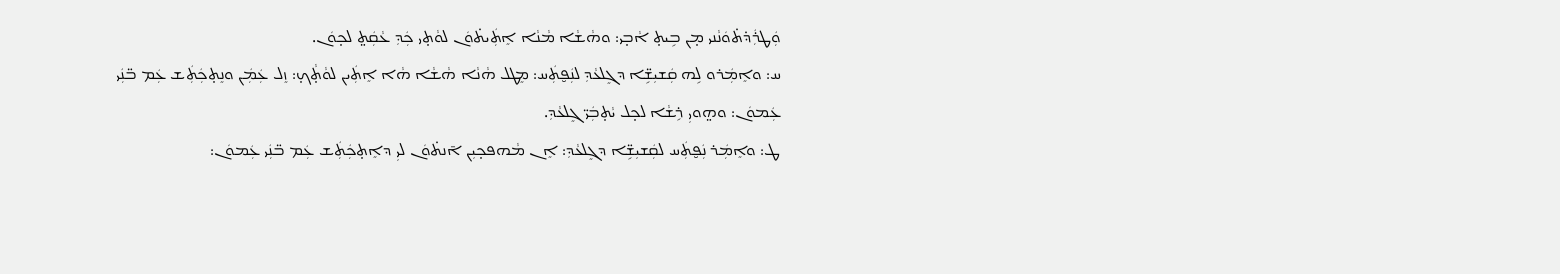ܘܲܛܪܲܕ̇ܬ̇ܘܿܢܵܢܝ ܡ̣ܢ ܒܹܝܬ̣ ܐܵܒ̣ܝ: ܘܗܵܫܵܐ ܡܵܢܵܐ ܐܸܬܲܝܬ̇ܘܿܢ ܠܘܵܬ̣ܝ ܟܲܕܼ ܥܵܩܲܬ̤ ܠܟ̣ܘܿܢ.
ܚ: ܘܐܸܡܲܪܘ ܠܹܗ ܩܲܫܝܼܫܹ̈ܐ ܕܓܸܠܥܵܕܼ ܠܢܲܦ̮ܬܲܚ: ܡܸܛܠ ܗܵܢܵܐ ܗܵܫܵܐ ܗܵܐ ܐܸܬܲܝܢ ܠܘܵܬ̣ܵܟ̣: ܙܸܠ ܥܲܡܲܢ ܘܢܸܬ̣ܟܲܬܲܫ ܥܲܡ ܒ̈ܢܲܝ ܥܲܡܘܿܢ: ܘܗ̤ܘܝܼ ܪܹܫܵܐ ܠܟ̣ܠ ܝܵܬ̣ܒܲܝ̈ ܓܸܠܥܵܕܼ.
ܛ: ܘܐܸܡܲܪ ܢܲܦ̮ܬܲܚ ܠܩܲܫܝܼܫܹ̈ܐ ܕܓܸܠܥܵܕܼ: ܐܸܢ ܡܵܗܦܟ̣ܝܼܢ ܐ̄ܢܬ̇ܘܿܢ ܠܝܼ ܕܐܸܬ̣ܟܲܬܲܫ ܥܲܡ ܒ̈ܢܲܝ ܥܲܡܘܿܢ: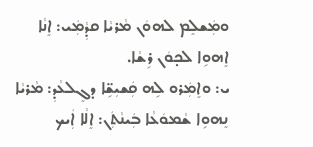ܘܡܲܫܠܸܡ ܠܗܘܿܢ ܡܵܪܝܵܐ ܩܕܼܵܡܲܝ: ܐܸܢܵܐ ܐܸܗܘܹܐ ܠܟ̣ܘܿܢ ܪܹܫܵܐ.
ܝ: ܘܐܸܡܲܪܘ ܠܹܗ ܩܲܫܝܼܫܹ̈ܐ ܕܓܸܠܥܵܕܼ: ܡܵܪܝܵܐ ܢܸܗܘܹܐ ܫܵܡܘܿܥܵܐ ܒܲܝܢܵܬܲܢ: ܐܸܠܵܐ ܐܲܝܟ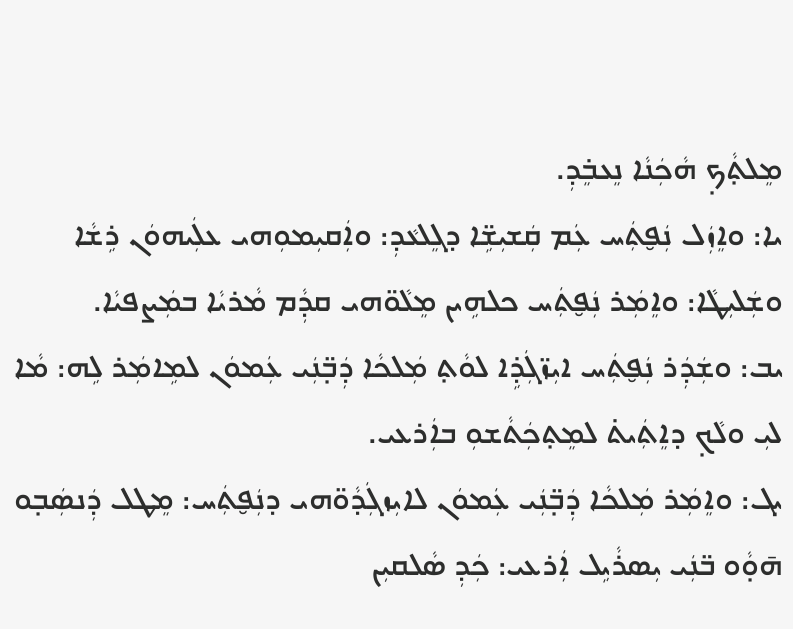ܡܸܠܬ̣ܵܟ̣ ܗܵܟܲܢܵܐ ܢܸܥܒܸ̇ܕܼ.
ܝܐ: ܘܐܸܙܲܠ ܢܲܦ̮ܬܲܚ ܥܲܡ ܩܲܫܝܼܫܹ̈ܐ ܕܓܸܠܥܵܕܼ: ܘܐܲܩܝܼܡܘܼܗܝ ܥܠܲܝܗܘܿܢ ܪܹܫܵܐ ܘܫܲܠܝܼܛܵܐ: ܘܐܸܡܲܪ ܢܲܦ̮ܬܲܚ ܟܠܗܹܝܢ ܡܸܠܵܘ̈ܗܝ ܩܕܼܵܡ ܡܵܪܝܵܐ ܒܡܲܨܦܝܵܐ.
ܝܒ: ܘܫܲܕܲܪ ܢܲܦ̮ܬܲܚ ܐܝܼܙ̈ܓܲܕܹ̇ܐ ܠܘܵܬ̣ ܡܲܠܟܵܐ ܕܲܒ̣̈ܢܲܝ ܥܲܡܘܿܢ ܠܡܹܐܡܲܪ ܠܹܗ: ܡܵܐ ܠܝܼ ܘܠܵܟ̣ ܕܐܸܬܲܝܬ̇ ܠܡܸܬ̣ܟܲܬܵܫܘܼ ܒܐܲܪܥܝ.
ܝܓ: ܘܐܸܡܲܪ ܡܲܠܟܵܐ ܕܲܒ̣̈ܢܲܝ ܥܲܡܘܿܢ ܠܐܝܼܙܓܲܕܵܘ̈ܗܝ ܕܢܲܦ̮ܬܲܚ: ܡܸܛܠ ܕܲܢܣܲܒ̣ܘ ܗ̄ܘ̣ܵܘ ܒ̈ܢܲܝ ܝܼܣܪܵܝܹܠ ܐܲܪܥܝ: ܟܲܕܼ ܣܵܠܩܝܼܢ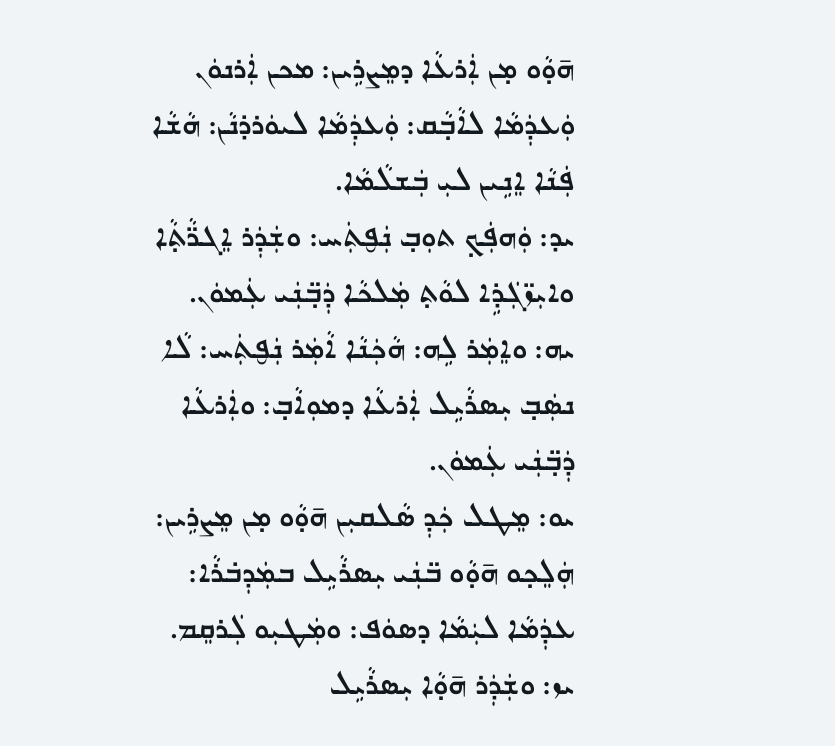ܗ̄ܘ̣ܵܘ ܡ̣ܢ ܐܲܪܥܵܐ ܕܡܸܨܪܹܝܢ: ܡܟܢ ܐܲܪܢܘܿܢ ܘܲܥܕܲܡܵܐ ܠܐܵܒ̣ܵܩ: ܘܲܥܕܲܡܵܐ ܠܝܘܿܪܕ̇ܢܵܢ: ܗܵܫܵܐ ܦܲܢܵܐ ܐܸܢܹܝܢ ܠܝܼ ܒܲܫܠܵܡܵܐ.
ܝܕ: ܘܲܗܦܲܟ̣ ܬܘܼܒ̣ ܢܲܦ̮ܬܲܚ: ܘܫܲܕܲܪ ܐܸܓܪ̈ܵܬ̣ܵܐ ܘܐܝܼܙ̈ܓܲܕܹ̇ܐ ܠܘܵܬ̣ ܡܲܠܟܵܐ ܕܲܒ̣̈ܢܲܝ ܥܲܡܘܿܢ.
ܝܗ: ܘܐܸܡܲܪ ܠܹܗ: ܗܵܟܲܢܵܐ ܐܵܡܲܪ ܢܲܦ̮ܬܲܚ: ܠܵܐ ܢܣܲܒ̣ ܝܼܣܪܵܝܹܠ ܐܲܪܥܵܐ ܕܡܘܼܐܵܒ̣: ܘܐܲܪܥܵܐ ܕܲܒ̣̈ܢܲܝ ܥܲܡܘܿܢ.
ܝܘ: ܡܸܛܠ ܟܲܕܼ ܣܵܠܩܝܼܢ ܗ̄ܘ̣ܵܘ ܡ̣ܢ ܡܸܨܪܹܝܢ: ܗܲܠܸܟ̣ܘ ܗ̄ܘ̣ܵܘ ܒ̈ܢܲܝ ܝܼܣܪܵܝܹܠ ܒܡܲܕܼܒ̇ܪܵܐ: ܥܕܲܡܵܐ ܠܝܲܡܵܐ ܕܣܘܿܦ: ܘܡܲܛܝܼܘ ܠܲܪܩܸܡ.
ܝܙ: ܘܫܲܕܲܪ ܗ̄ܘ̣ܵܐ ܝܼܣܪܵܝܹܠ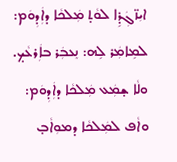ܐܝܼܙ̈ܓܲܕܹ̇ܐ ܠܘܵܬ̣ ܡܲܠܟܵܐ ܕܐܲܕܼܘܿܡ: ܠܡܹܐܡܲܪ ܠܹܗ: ܢܸܥܒܲܪ ܒܐܲܪܥܵܟ̣. ܘܠܵܐ ܫ̣ܡܲܥ ܡܲܠܟܵܐ ܕܐܲܕܼܘܿܡ: ܘܐܵܦ ܠܡܲܠܟܵܐ ܕܡܘܼܐܵܒ̣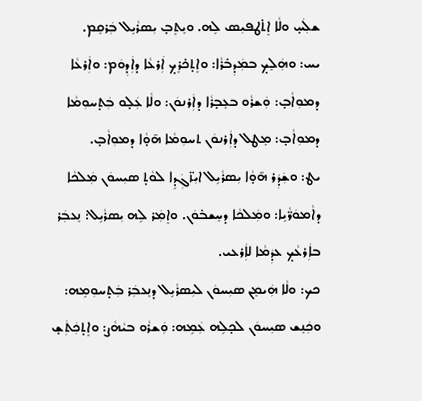ܫܠܲܚ̣ ܘܠܵܐ ܐܸܬ̇ܛܦܝܼܣ ܠܹܗ. ܘܝܸܬܸܒ̣ ܝܼܣܪܵܝܹܠ ܒܲܪܩܸܡ.
ܝܚ: ܘܗܲܠܸܟ̣ ܒܡܲܕܼܒ̇ܪܵܐ: ܘܐܸܬ̣ܟ̇ܪܸܟ̣ ܐܲܪܥܵܐ ܕܐܲܕܼܘܿܡ: ܘܐܲܪܥܵܐ ܕܡܘܼܐܵܒ̣: ܘܲܫܪܵܘ ܒܥܸܒ̣ܪܵܐ ܕܐܲܪܢܘܿܢ: ܘܠܵܐ ܥܲܠ̣ܘ ܒܲܬ̣ܚܘܼܡܵܐ ܕܡܘܼܐܵܒ̣: ܡܸܛܠ ܕܐܲܪܢܘܿܢ ܬܚܘܼܡܵܐ ܗ̄ܘ̣ܵܐ ܕܡܘܼܐܵܒ̣.
ܝܛ: ܘܫܲܕܲܪ ܗ̄ܘ̣ܵܐ ܝܼܣܪܵܝܹܠ ܐܝܼܙ̈ܓܲܕܹܐ ܠܘܵܬ̣ ܣܝܼܚܘܿܢ ܡܲܠܟܵܐ ܕܐܵܡܘܿܪ̈ܵܝܹܐ: ܘܡܲܠܟܵܐ ܕܚܸܫܒ̇ܘܿܢ. ܘܐܸܡܲܪ ܠܹܗ ܝܼܣܪܵܝܹܠ: ܢܸܥܒܲܪ ܒܐܲܪܥܵܟ̣ ܥܕܲܡܵܐ ܠܐܲܪܥܝ.
ܟܟ: ܘܠܵܐ ܗܲܝܡܸܢ ܣܝܼܚܘܿܢ ܠܝܼܣܪܵܝܹܠ ܕܢܸܥܒܲܪ ܒܲܬ̣ܚܘܼܡܹܗ: ܘܟܲܢܸܫ ܣܝܼܚܘܿܢ ܠܟ̣ܠܹܗ ܥܲܡܹܗ: ܘܲܫܪܵܘ ܒܝܵܗܵܨ: ܘܐܸܬ̣ܟܲܬܲܫ̣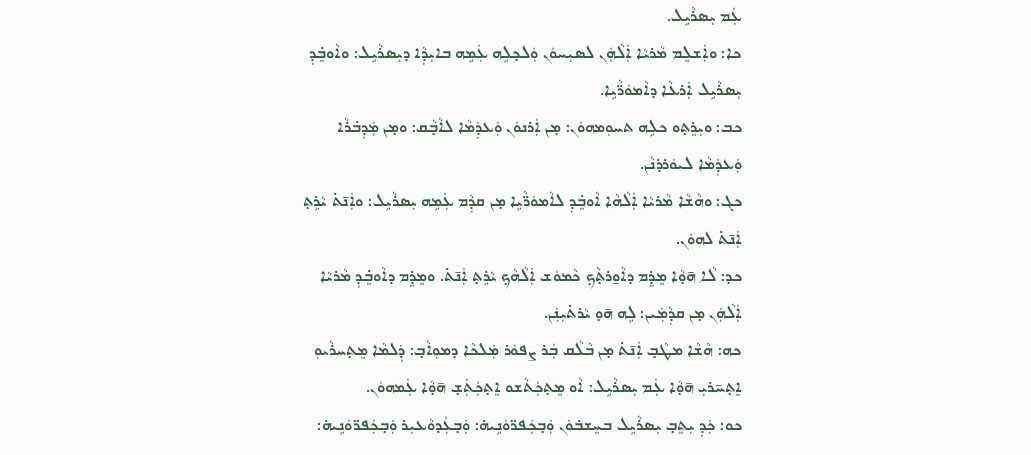ܥܲܡ ܝܼܣܪܵܝܹܠ.
ܟܐ: ܘܐܲܫܠܸܡ ܡܵܪܝܵܐ ܐܲܠܵܗܲܢ ܠܣܝܼܚܘܿܢ ܘܲܠܟ̣ܠܹܗ ܥܲܡܹܗ ܒܐܝܼܕܼܵܐ ܕܝܼܣܪܵܝܹܠ: ܘܐܵܘܒܸ̇ܕܼ ܝܼܣܪܵܝܹܠ ܐܲܪܥܵܐ ܕܐܵܡܘܿܪ̈ܵܝܹܐ.
ܟܒ: ܘܝܼܪܸܬ̣ܘ ܟܠܹܗ ܬܚܘܼܡܗܘܿܢ: ܡ̣ܢ ܐܲܪܢܘܿܢ ܘܲܥܕܲܡܵܐ ܠܐܵܒ̣ܵܩ: ܘܡ̣ܢ ܡܲܕܼܒ̇ܪܵܐ ܘܲܥܕܲܡܵܐ ܠܝܘܿܪܕ̇ܢܵܢ.
ܟܓ: ܘܗܵܫܵܐ ܡܵܪܝܵܐ ܐܲܠܵܗܵܐ ܐܵܘܒܸ̇ܕܼ ܠܐܵܡܘܿܪ̈ܵܝܹܐ ܡ̣ܢ ܩܕܼܵܡ ܥܲܡܹܗ ܝܼܣܪܵܝܹܠ: ܘܐܲܢ̄ܬ̇ ܝܵܪܹܬ̣ ܐܲܢ̄ܬ̇ ܠܗܘܿܢ.
ܟܕ: ܠܵܐ ܗ̄ܘ̣ܵܐ ܡܸܕܸ̇ܡ ܕܐܵܘ̱ܪܬ̣ܵܟ̣ ܟܵܡܘܿܫ ܐܲܠܵܗܵܟ̣ ܝܵܪܹܬ̣ ܐܲܢ̄ܬ̇. ܘܡܸܕܸ̇ܡ ܕܐܵܘܒܸ̇ܕܼ ܡܵܪܝܵܐ ܐܲܠܵܗܲܢ ܡ̣ܢ ܩܕܼܵܡܲܝܢ: ܠܹܗ ܗ̄ܘ̣ ܝܵܪܬ̇ܝܼܢܲܢ.
ܟܗ: ܗܵܫܵܐ ܡܛܵܒ̣ ܐܲܢ̄ܬ̇ ܡ̣ܢ ܒܵܠܵܩ ܒܲܪ ܨܦܘܿܪ ܡܲܠܟܵܐ ܕܡܘܼܐܵܒ̣: ܕܲܠܡܵܐ ܡܸܬ̣ܚܪܵܝܘܼ ܐܸܬ̣ܚ̄ܪܝܼ ܗ̄ܘ̣ܵܐ ܥܲܡ ܝܼܣܪܵܝܹܠ: ܐܵܘ ܡܸܬ̣ܟܲܬܵܫܘ ܐܸܬ̣ܟܲܬܲܫ̣ ܗ̄ܘ̣ܵܐ ܥܲܡܗܘܿܢ.
ܟܘ: ܟܲܕܼ ܝܼܬܸܒ̣ ܝܼܣܪܵܝܹܠ ܒܚܸܫܒ̇ܘܿܢ ܘܲܒ̣ܟܲܦܪ̈ܘܿܢܹܝܗ̇: ܘܲܒ̣ܥܲܕܘܵܥܝܼܪ ܘܲܒ̣ܟܲܦܪ̈ܘܿܢܹܝܗ̇: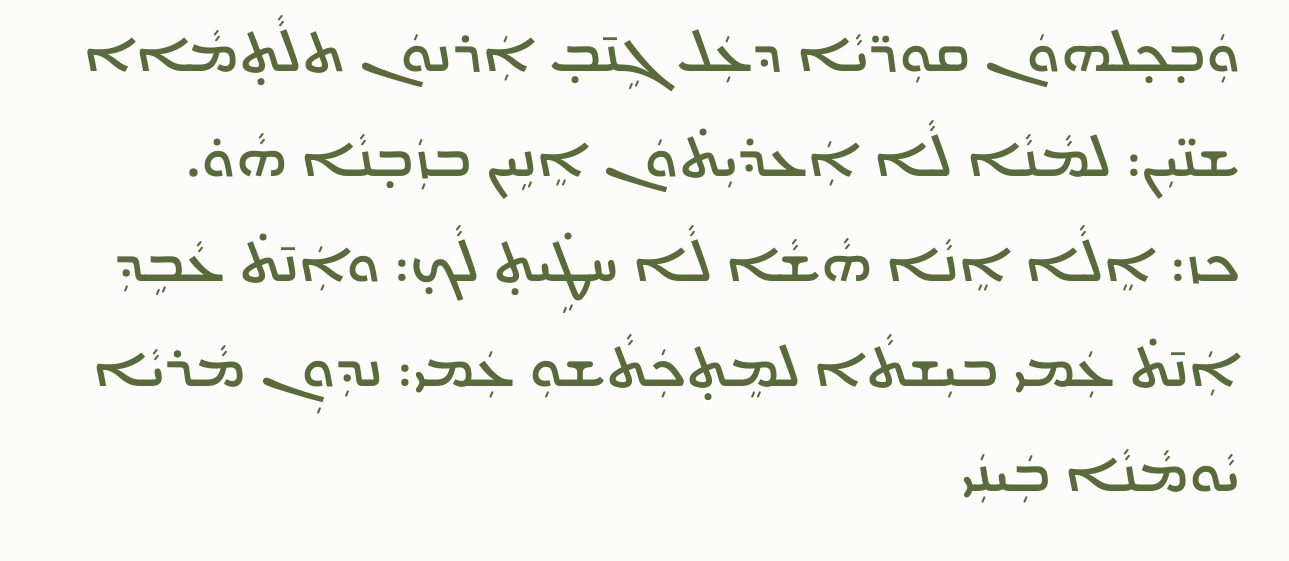ܘܲܒ̣ܟ̣ܠܗܘܿܢ ܩܘܼܪ̈ܝܵܐ ܕܥܲܠ ܓܹܢ̄ܒ̣ ܐܲܪܢܘܿܢ ܬܠܵܬ̣ܡܵܐܐ ܫܢ̈ܝܼܢ: ܠܡܵܢܵܐ ܠܵܐ ܐܲܥܕ̇ܝܼܬ̇ܘܿܢ ܐܸܢܹܝܢ ܒܙܲܒ̣ܢܵܐ ܗܵܘ̇.
ܟܙ: ܐܸܠܵܐ ܐܸܢܵܐ ܗܵܫܵܐ ܠܵܐ ܚܛܹ̇ܝܬ̣ ܠܵܟ̣: ܘܐܲܢ̄ܬ̇ ܥܵܒܹܕܼ ܐܲܢ̄ܬ̇ ܥܲܡܝ ܒܝܼܫܬܵܐ ܠܡܸܬ̣ܟܲܬܵܫܘܼ ܥܲܡܝ: ܢܕܼܘܼܢ ܡܵܪܝܵܐ ܝܵܘܡܵܢܵܐ ܒܲܝܢܲܝ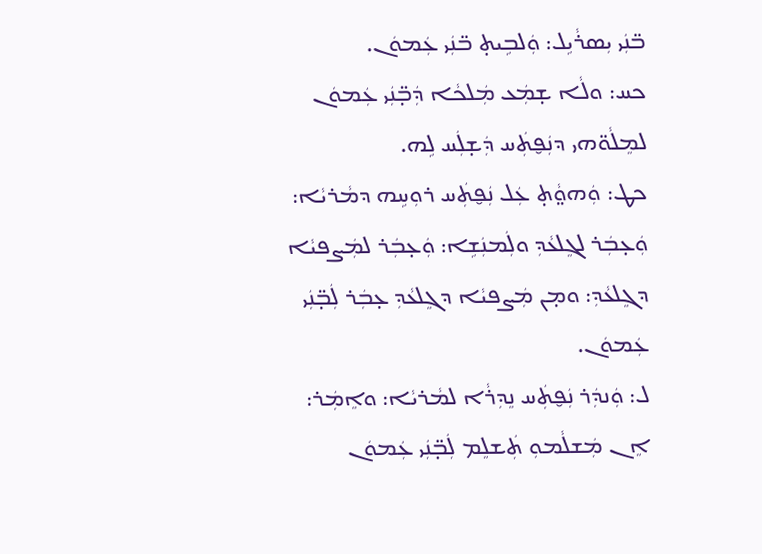ܒ̈ܢܲܝ ܝܼܣܪܵܝܹܠ: ܘܲܠܒܹܝܬ̣ ܒ̈ܢܲܝ ܥܲܡܘܿܢ.
ܟܚ: ܘܠܵܐ ܫ̣ܡܲܥ ܡܲܠܟܵܐ ܕܲܒ̣̈ܢܲܝ ܥܲܡܘܿܢ ܠܡܸܠܵܘ̈ܗܝ ܕܢܲܦ̮ܬܲܚ ܕܲܫ̣ܠܲܚ ܠܹܗ.
ܟܛ: ܘܲܗܘ̤ܵܬ̣ ܥܲܠ ܢܲܦ̮ܬܲܚ ܪܘܼܚܹܗ ܕܡܵܪܝܵܐ: ܘܲܥ̣ܒܲܪ ܠܓܸܠܥܵܕܼ ܘܠܲܡܢܲܫܹܐ: ܘܲܥ̣ܒܲܪ ܠܡܲܨܦܝܵܐ ܕܓܸܠܥܵܕܼ: ܘܡ̣ܢ ܡܲܨܦܝܵܐ ܕܓܸܠܥܵܕܼ ܥ̣ܒܲܪ ܠܲܒ̣̈ܢܲܝ ܥܲܡܘܿܢ.
ܠ: ܘܲܢܕܲܪ ܢܲܦ̮ܬܲܚ ܢܸܕܼܪܵܐ ܠܡܵܪܝܵܐ: ܘܐܸܡܲܪ: ܐܸܢ ܡܲܫܠܵܡܘܼ ܬܲܫܠܸܡ ܠܲܒ̣̈ܢܲܝ ܥܲܡܘܿܢ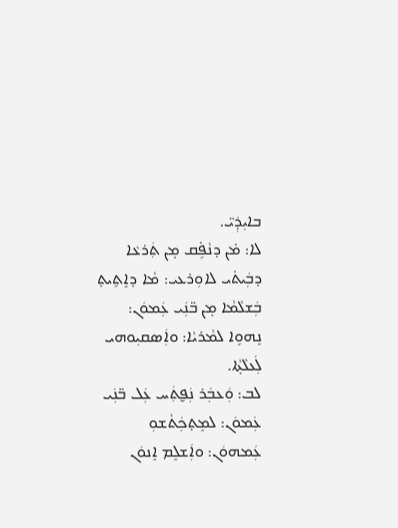ܒܐܝܼܕܲܝ̈.
ܠܐ: ܡ̇ܢ ܕܢܵܦܹ̇ܩ ܡ̣ܢ ܬܲܪܥܵܐ ܕܒܲܝܬ̇ܝ ܠܐܘܼܪܥܝ: ܡܵܐ ܕܐܸܬܹܝܬ̣ ܒܲܫܠܵܡܵܐ ܡ̣ܢ ܒ̈ܢܲܝ ܥܲܡܘܿܢ: ܢܸܗܘܹܐ ܠܡܵܪܝܵܐ: ܘܐܲܣܩܝܼܘܗܝ ܠܲܥܠܵܬ̣ܵܐ.
ܠܒ: ܘܲܥܒܲܪ ܢܲܦ̮ܬܲܚ ܥܲܠ ܒ̈ܢܲܝ ܥܲܡܘܿܢ: ܠܡܸܬ̣ܟܲܬܵܫܘܼ ܥܲܡܗܘܿܢ: ܘܐܲܫܠܸܡ ܐܸܢܘܿܢ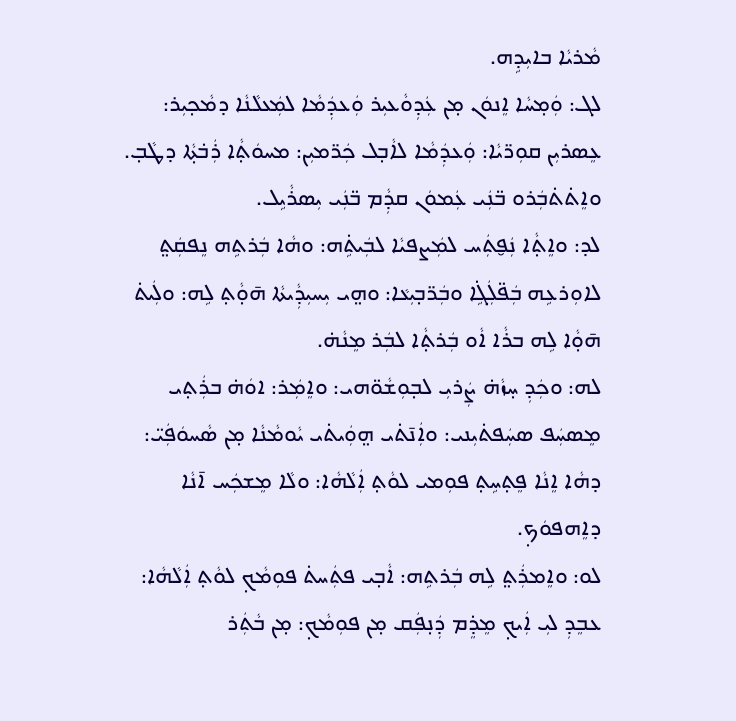ܡܵܪܝܵܐ ܒܐܝܼܕܹܗ.
ܠܓ: ܘܲܡ̣ܚܵܐ ܐܸܢܘܿܢ ܡ̣ܢ ܥܲܕܼܘܵܥܝܼܪ ܘܲܥܕܲܡܵܐ ܠܡܲܥܠܵܢܵܐ ܕܡܵܟ̣ܝܼܪ: ܥܸܣܪܝܼܢ ܩܘܼܪ̈ܝܵܐ: ܘܲܥܕܲܡܵܐ ܠܐܵܒ̣ܠ ܟܲܪ̈ܡܝܼܢ: ܡܚܘܿܬ̣ܵܐ ܪܲܒ̇ܬ̣ܵܐ ܕܛܵܒ̣. ܘܐܸܬ̇ܬ̇ܒܲܪܘ ܒ̈ܢܲܝ ܥܲܡܘܿܢ ܩܕܼܵܡ ܒ̈ܢܲܝ ܝܼܣܪܵܝܹܠ.
ܠܕ: ܘܐܸܬ̣ܵܐ ܢܲܦ̮ܬܲܚ ܠܡܲܨܦܝܵܐ ܠܒܲܝܬܹ̇ܗ: ܘܗܵܐ ܒܲܪܬܹܗ ܢܸܦܩܲܬ̤ ܠܐܘܼܪܥܹܗ ܒܲܦ̈ܠܲܓܹ̇ܐ ܘܒܲܪ̈ܒ̣ܝܼܥܵܐ: ܘܗ̤ܝ ܝܼܚܝܼܕܼܵܝܬܵܐ ܗ̄ܘ̣ܵܬ̣ ܠܹܗ: ܘܠܲܝܬ̇ ܗ̄ܘ̣ܵܐ ܠܹܗ ܒܪܵܐ ܐܵܘ ܒܲܪܬ̣ܵܐ ܠܒܲܪ ܡܸܢܵܗ̇.
ܠܗ: ܘܟܲܕܼ ܚ̣ܙܵܗ̇ ܨܲܪܝܼ ܠܒ̣ܘܼܫܵܘ̈ܗܝ: ܘܐܸܡܲܪ: ܐܘܿܗ̇ ܒܪܲܬ̣ܝ ܡܸܣܚܲܦ ܣܚܲܦܬ̇ܝܼܢܝ: ܘܐܲܢ̄ܬ̇ܝ ܗ̤ܘܲܝܬ̇ܝ ܝܵܘܡܵܢܵܐ ܡ̣ܢ ܣܵܚܘܿܦܲܝ̈: ܕܗܵܐ ܐܸܢܵܐ ܦܸܬ̣ܚܹܬ̣ ܦܘܼܡܝ ܠܘܵܬ̣ ܐܲܠܵܗܵܐ: ܘܠܵܐ ܡܸܫܟܲܚ ܐ̄ܢܵܐ ܕܐܸܗܦܘܿܟ̣.
ܠܘ: ܘܐܸܡܪܲܬ̤ ܠܹܗ ܒܲܪܬܹܗ: ܐܵܒ̣ܝ ܦܬܲܚܬ̇ ܦܘܼܡܵܟ̣ ܠܘܵܬ̣ ܐܲܠܵܗܵܐ: ܥܒܸܕܼ ܠܝܼ ܐܲܝܟ̣ ܡܸܕܸ̇ܡ ܕܲܢ̣ܦܲܩ ܡ̣ܢ ܦܘܼܡܵܟ̣: ܡ̣ܢ ܒܵܬܲܪ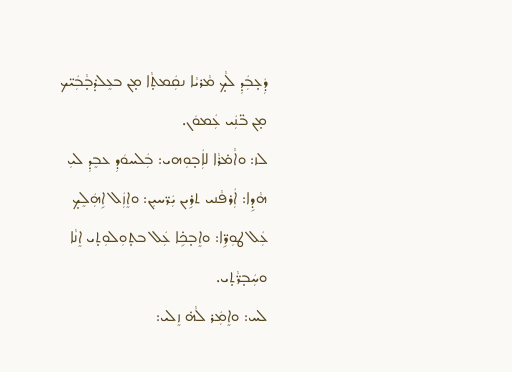ܕܲܥ̣ܒܲܕܼ ܠܵܟ̣ ܡܵܪܝܵܐ ܢܩܲܡܬ̣ܵܐ ܡ̣ܢ ܒܥܸܠܕ̇ܒ̣ܵܒܲܝ̈ܟ ܡ̣ܢ ܒ̈ܢܲܝ ܥܲܡܘܿܢ.
ܠܙ: ܘܐܵܡ̇ܪܵܐ ܠܐܲܒ̣ܘܼܗܝ: ܒܲܠܚܘܿܕܼ ܥܒܸܕܼ ܠܝܼ ܗܵܕܹܐ: ܐܲܪܦܵܢܝ ܬܪܹܝܢ ܝܲܪ̈ܚܝܼܢ: ܘܐܸܙܲܠ ܐܹܗܲܠܸܟ̣ ܥܲܠ ܛܘܼܪܹ̈ܐ: ܘܐܸܒ̣ܟܹ̇ܐ ܥܲܠ ܒܬ̣ܘܼܠܘܼܬ̣ܝ ܐܸܢܵܐ ܘܚܲܒ̣ܪ̈ܵܬ̣ܝ.
ܠܚ: ܘܐܸܡܲܪ ܠܵܗ̇ ܙܸܠܝ: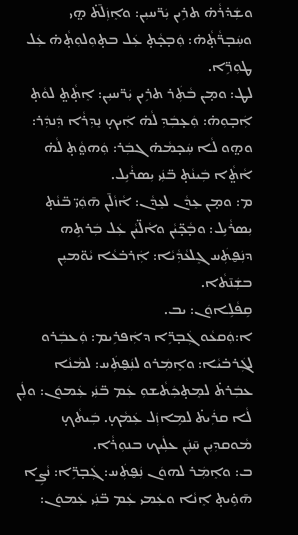ܘܫܲܕ̇ܪܵܗ̇ ܬܪܹܝܢ ܝܲܪ̈ܚܝܼܢ: ܘܐܸܙܲܠ̄ܬ̇ ܗ̤ܝ ܘܚܲܒ̣ܪ̈ܵܬ̣ܵܗ̇: ܘܲܒ̣ܟ̣ܵܬ̣ ܥܲܠ ܒܬ̣ܘܼܠܘܼܬ̣ܵܗ̇ ܥܲܠ ܛܘܼܪܹ̈ܐ.
ܠܛ: ܘܡ̣ܢ ܒܵܬܲܪ ܬܪܹܝܢ ܝܲܪ̈ܚܝܼܢ: ܐܸܬ̣ܵܬ̤ ܠܘܵܬ̣ ܐܲܒ̣ܘܼܗ̇: ܘܲܥ̣ܒܲܕܼ ܠܵܗ̇ ܐܲܝܟ̣ ܢܸܕܼܪܵܐ ܕܲܢܕܲܪ: ܘܗ̤ܘ ܠܵܐ ܚܲܟ̣ܡܵܗ̇ ܓܒܲܪ: ܘܲܗܘ̤ܵܬ̣ ܠܵܗ̇ ܐܵܬ̤ܵܐ ܒܲܝܢܵܬ̣ ܒ̈ܢܲܝ ܝܼܣܪܵܝܹܠ.
ܡ: ܘܡ̣ܢ ܥܸܕܵܢ ܠܥܸܕܵܢ: ܐܵܙܵܠ̄ܢ ܗ̄ܘܲܝ̈ ܒ̈ܢܵܬ̣ ܝܼܣܪܵܝܹܠ: ܘܒ̣ܵܟ̣̈ܝܵܢ ܘܐܵܠ̈ܝܵܢ ܥܲܠ ܒܲܪܬܹܗ ܕܢܲܦ̮ܬܲܚ ܓܸܠܥܵܕܼܵܝܵܐ: ܐܲܪܒ̇ܥܵܐ ܝܵܘ̈ܡܝܼܢ ܒܫܲܢ̄ܬܵܐ.
ܩܹܦܵܠܹܐܘܿܢ: ܝܒ.
ܐ:ܘܲܩܥܵܘ ܓܲܒ̣ܪܹ̈ܐ ܕܐܲܦܪܹܝܡ: ܘܲܥܒܲܪܘ ܠܓܲܪܒ̇ܝܵܐ: ܘܐܸܡܲܪܘ ܠܢܲܦ̮ܬܲܚ: ܠܡܵܢܵܐ ܥܒܲܪܬ̇ ܠܡܸܬ̣ܟܲܬܵܫܘܼ ܥܲܡ ܒ̈ܢܲܝ ܥܲܡܘܿܢ: ܘܠܲܢ ܠܵܐ ܩܪܲܝܬ̇ ܠܡܹܐܙܲܠ ܥܲܡܵܟ̣. ܒܲܝܬܵܟ̣ ܡܵܘܩܕܼܝܼܢ ܚ̄ܢܲܢ ܥܠܲܝܟ ܒܢܘܼܪܵܐ.
ܒ: ܘܐܸܡܲܪ ܠܗܘܿܢ ܢܲܦ̮ܬܲܚ: ܓܲܒ̣ܪܹ̈ܐ: ܢܵܨܹܐ ܗ̄ܘܹ̇ܝܬ̣ ܐܸܢܵܐ ܘܥܲܡܝ ܥܲܡ ܒ̈ܢܲܝ ܥܲܡܘܿܢ: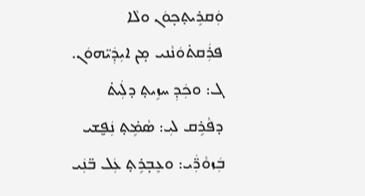ܘܲܩܪܹܝܬ̣ܟ̣ܘܿܢ ܘܠܵܐ ܦܪܲܩܬ̇ܘܿܢܵܢܝ ܡ̣ܢ ܐܝܼܕܲܝ̈ܗܘܿܢ.
ܓ: ܘܟܲܕܼ ܚܙܹܝܬ̣ ܕܠܲܝܬ̇ ܕܦܵܪܹܩ ܠܝܼ: ܣܵܡܹ̇ܬ̣ ܢܲܦ̮ܫܝ ܒܲܙܘܵܪ̈ܲܝ: ܘܥܸܒ̣ܪܹܬ̣ ܥܲܠ ܒ̈ܢܲܝ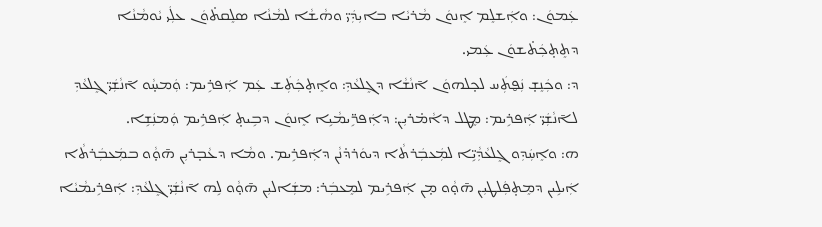ܥܲܡܘܿܢ: ܘܐܲܫܠܸܡ ܐܸܢܘܿܢ ܡܵܪܝܵܐ ܒܐܝܼܕܲܝ̈ ܘܗܵܫܵܐ ܠܡܵܢܵܐ ܣܠܸܩܬ̇ܘܿܢ ܥܠܲܝ ܝܵܘܡܵܢܵܐ ܕܬܸܬ̣ܟܲܬ̇ܫܘܿܢ ܥܲܡܝ.
ܕ: ܘܟܲܢܸܫ̣ ܢܲܦ̮ܬܲܚ ܠܟ̣ܠܗܘܿܢ ܐ̄ܢܵܫܵܐ ܕܓܸܠܥܵܕܼ: ܘܐܸܬ̣ܟܲܬܲܫ ܥܲܡ ܐܲܦܪܹܝܡ: ܘܲܡܚ̣ܵܘ ܐ̄ܢܵܫܲܝ̈ ܓܸܠܥܵܕܼ ܠܐ̄ܢܵܫܲܝ̈ ܐܲܦܪܹܝܡ: ܡܸܛܠ ܕܐܵܡ̇ܪܝܼܢ: ܕܐܲܦܪܹ̈ܝܡܵܝܹܐ ܐܸܢܘܿܢ ܕܒܹܝܬ̣ ܐܲܦܪܹܝܡ ܘܲܡܢܲܫܹܐ.
ܗ: ܘܐܸܚܲܕܼܘ ܓܸܠܥܵܕܼܵܝܹ̈ܐ ܠܡܲܥܒܲܪܬܵܐ ܕܝܘܿܪܕ̇ܢܵܢ ܕܐܲܦܪܹܝܡ. ܘܡܵܐ ܕܥܵܒ̣ܪܝܼܢ ܗ̄ܘ̣ܵܘ ܒܡܲܥܒܲܪܬܵܐ ܐܲܝܠܹܝܢ ܕܡܸܬ̣ܦܲܠܛܝܼܢ ܗ̄ܘ̣ܵܘ ܡ̣ܢ ܐܲܦܪܹܝܡ ܠܡܸܥܒܲܪ: ܡܫܲܐܠܝܼܢ ܗ̄ܘ̣ܵܘ ܠܹܗ ܐ̄ܢܵܫܲܝ̈ ܓܸܠܥܵܕܼ: ܐܲܦܪܹܝܡܵܝܵܐ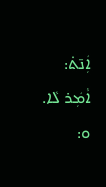ܐܲܢ̄ܬ̇: ܐܵܡܲܪ ܠܵܐ.
ܘ: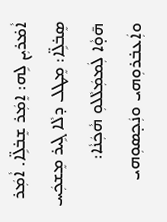ܐܵܡ̇ܪܝܼܢ ܠܹܗ: ܐܸܡܲܪ ܫܸܒ̇ܠܹ̈ܐ. ܐܵܡܲܪ ܣܸܒ̇ܠܹ̈ܐ: ܡܸܛܠ ܕܠܵܐ ܓܹܝܪ ܡܸܫܟܲܚ ܗ̄ܘ̣ܵܐ ܠܲܡܡܲܠܵܠܘܼ ܗܵܟܲܢܵܐ: ܘܐܲܥܒ̇ܪܘܼܗܝ ܘܢܲܟ̣ܣܘܼܗܝ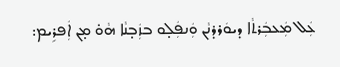ܥܲܠ ܡܲܥܒܲܪܬܵܐ ܕܝܘܿܪܕ̇ܢܵܢ ܘܲܢܦܲܠ̣ܘ ܒܙܲܒ̣ܢܵܐ ܗܵܘ̇ ܡ̣ܢ ܐܲܦܪܹܝܡ: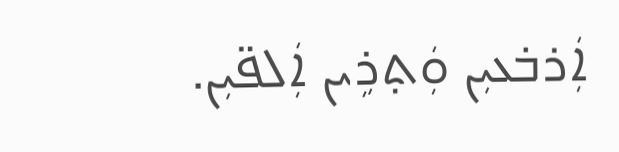ܐܲܪܒ̇ܥܝܼܢ ܘܲܬ̣ܪܹܝܢ ܐܲܠܦ̈ܝܼܢ.